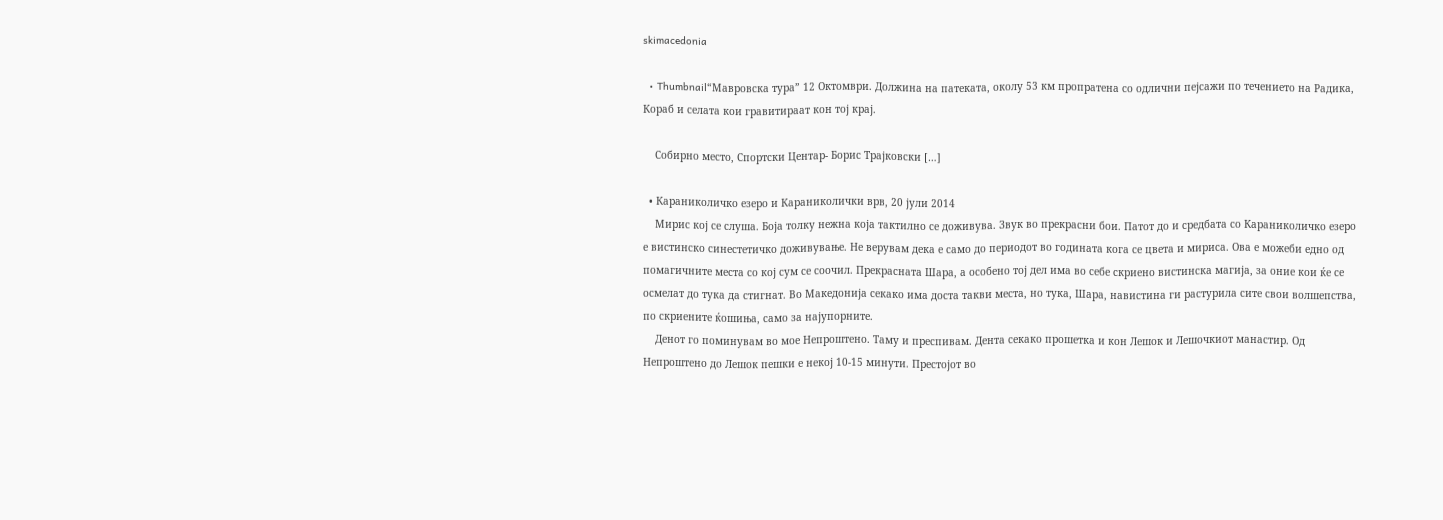skimacedonia

  • Thumbnail“Мавровска тура” 12 Октомври. Должина на патеката, околу 53 км пропратена со одлични пејсажи по течението на Радика, Кораб и селата кои гравитираат кон тој крај.

    Собирно место, Спортски Центар- Борис Трајковски […]

  • Караниколичко езеро и Караниколички врв, 20 јули 2014
    Мирис кој се слуша. Боја толку нежна која тактилно се доживува. Звук во прекрасни бои. Патот до и средбата со Караниколичко езеро е вистинско синестетичко доживување. Не верувам дека е само до периодот во годината кога се цвета и мириса. Ова е можеби едно од помагичните места со кој сум се соочил. Прекрасната Шара, а особено тој дел има во себе скриено вистинска магија, за оние кои ќе се осмелат до тука да стигнат. Во Македонија секако има доста такви места, но тука, Шара, навистина ги растурила сите свои волшепства, по скриените ќошиња, само за најупорните.
    Денот го поминувам во мое Непроштено. Таму и преспивам. Дента секако прошетка и кон Лешок и Лешочкиот манастир. Од Непроштено до Лешок пешки е некој 10-15 минути. Престојот во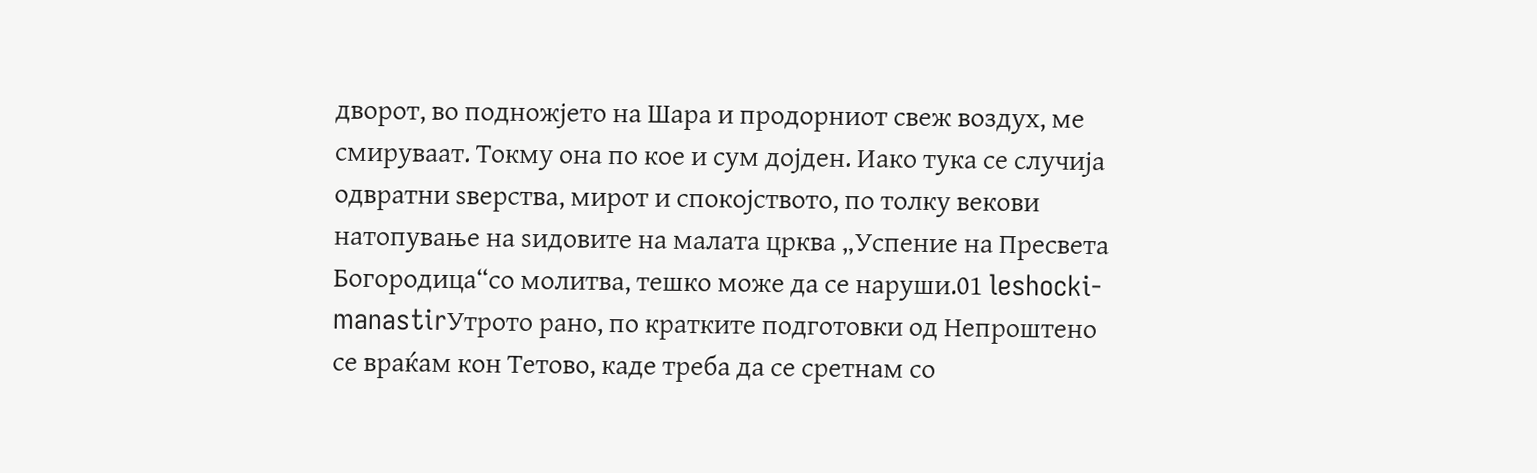дворот, во подножјето на Шара и продорниот свеж воздух, ме смируваат. Токму она по кое и сум дојден. Иако тука се случија одвратни ѕверства, мирот и спокојството, по толку векови натопување на ѕидовите на малата црква „Успение на Пресвета Богородица“со молитва, тешко може да се наруши.01 leshocki-manastirУтрото рано, по кратките подготовки од Непроштено се враќам кон Тетово, каде треба да се сретнам со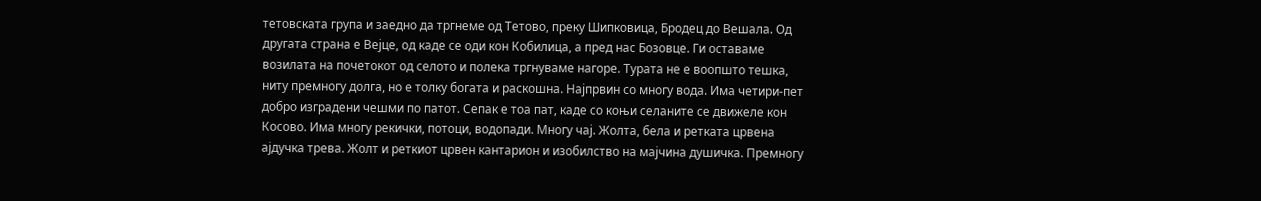тетовската група и заедно да тргнеме од Тетово, преку Шипковица, Бродец до Вешала. Од другата страна е Вејце, од каде се оди кон Кобилица, а пред нас Бозовце. Ги оставаме возилата на почетокот од селото и полека тргнуваме нагоре. Турата не е воопшто тешка, ниту премногу долга, но е толку богата и раскошна. Најпрвин со многу вода. Има четири-пет добро изградени чешми по патот. Сепак е тоа пат, каде со коњи селаните се движеле кон Косово. Има многу рекички, потоци, водопади. Многу чај. Жолта, бела и ретката црвена ајдучка трева. Жолт и реткиот црвен кантарион и изобилство на мајчина душичка. Премногу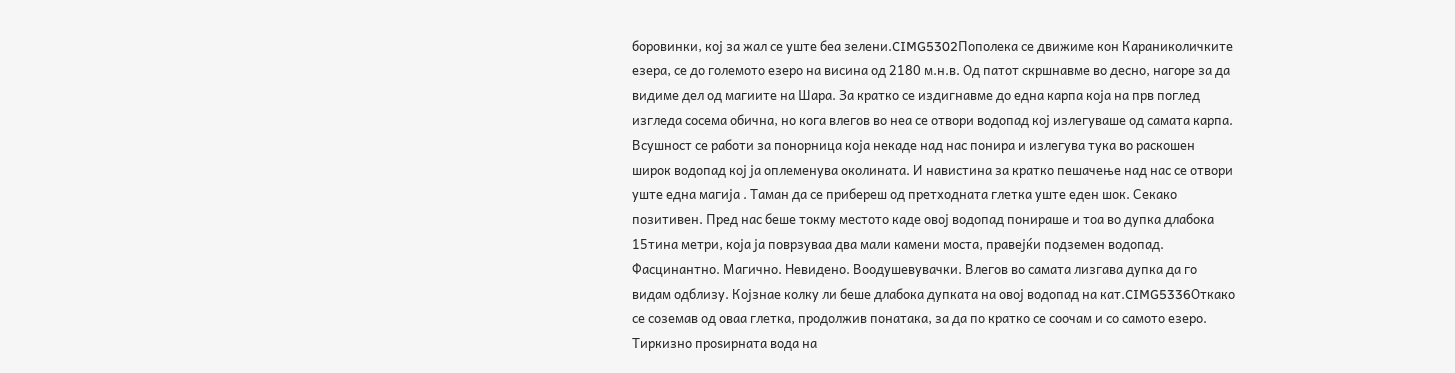боровинки, кој за жал се уште беа зелени.CIMG5302Пополека се движиме кон Караниколичките езера, се до големото езеро на висина од 2180 м.н.в. Од патот скршнавме во десно, нагоре за да видиме дел од магиите на Шара. За кратко се издигнавме до една карпа која на прв поглед изгледа сосема обична, но кога влегов во неа се отвори водопад кој излегуваше од самата карпа. Всушност се работи за понорница која некаде над нас понира и излегува тука во раскошен широк водопад кој ја оплеменува околината. И навистина за кратко пешачење над нас се отвори уште една магија . Таман да се прибереш од претходната глетка уште еден шок. Секако позитивен. Пред нас беше токму местото каде овој водопад понираше и тоа во дупка длабока 15тина метри, која ја поврзуваа два мали камени моста, правејќи подземен водопад. Фасцинантно. Магично. Невидено. Воодушевувачки. Влегов во самата лизгава дупка да го видам одблизу. Којзнае колку ли беше длабока дупката на овој водопад на кат.CIMG5336Откако се соземав од оваа глетка, продолжив понатака, за да по кратко се соочам и со самото езеро. Тиркизно проѕирната вода на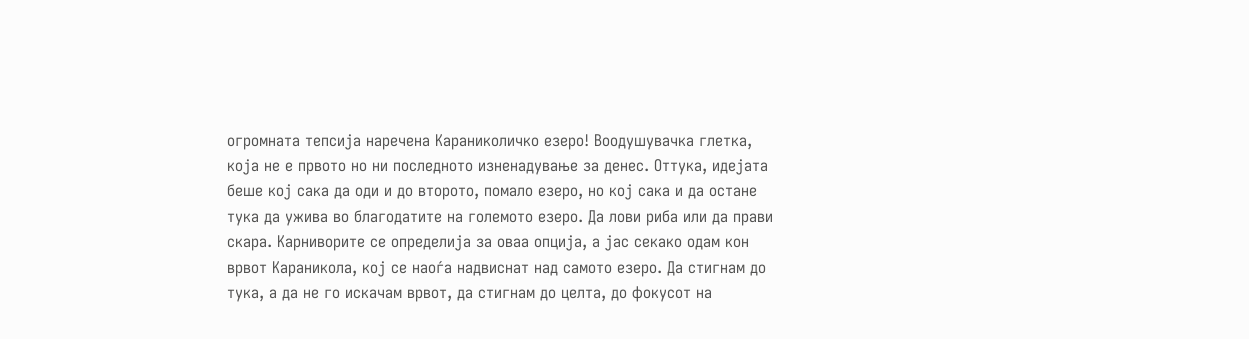огромната тепсија наречена Караниколичко езеро! Воодушувачка глетка, која не е првото но ни последното изненадување за денес. Оттука, идејата беше кој сака да оди и до второто, помало езеро, но кој сака и да остане тука да ужива во благодатите на големото езеро. Да лови риба или да прави скара. Карниворите се определија за оваа опција, а јас секако одам кон врвот Караникола, кој се наоѓа надвиснат над самото езеро. Да стигнам до тука, а да не го искачам врвот, да стигнам до целта, до фокусот на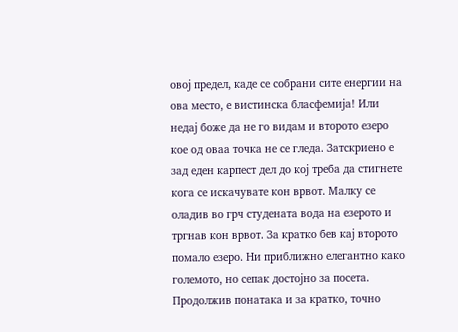овој предел, каде се собрани сите енергии на ова место, е вистинска бласфемија! Или недај боже да не го видам и второто езеро кое од оваа точка не се гледа. Затскриено е зад еден карпест дел до кој треба да стигнете кога се искачувате кон врвот. Малку се оладив во грч студената вода на езерото и тргнав кон врвот. За кратко бев кај второто помало езеро. Ни приближно елегантно како големото, но сепак достојно за посета. Продолжив понатака и за кратко, точно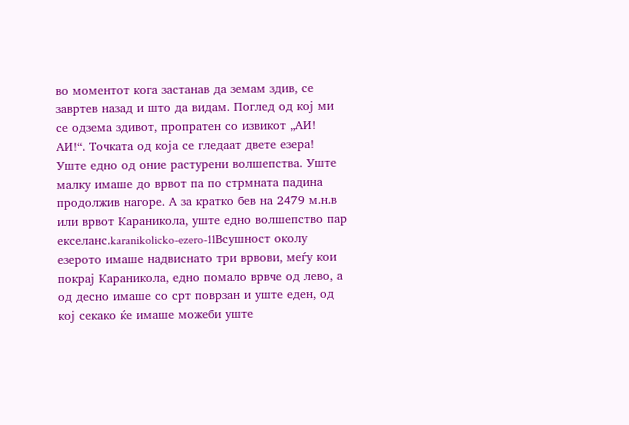во моментот кога застанав да земам здив, се завртев назад и што да видам. Поглед од кој ми се одзема здивот, пропратен со извикот „АИ! АИ!“. Точката од која се гледаат двете езера! Уште едно од оние растурени волшепства. Уште малку имаше до врвот па по стрмната падина продолжив нагоре. А за кратко бев на 2479 м.н.в или врвот Караникола, уште едно волшепство пар екселанс.karanikolicko-ezero-11Всушност околу езерото имаше надвиснато три врвови, меѓу кои покрај Караникола, едно помало врвче од лево, а од десно имаше со срт поврзан и уште еден, од кој секако ќе имаше можеби уште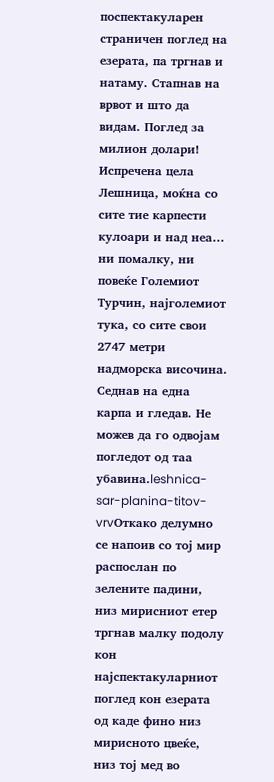поспектакуларен страничен поглед на езерата, па тргнав и натаму. Стапнав на врвот и што да видам. Поглед за милион долари! Испречена цела Лешница, моќна со сите тие карпести кулоари и над неа… ни помалку, ни повеќе Големиот Турчин, најголемиот тука, со сите свои 2747 метри надморска височина. Седнав на една карпа и гледав. Не можев да го одвојам погледот од таа убавина.leshnica-sar-planina-titov-vrvОткако делумно се напоив со тој мир распослан по зелените падини, низ мирисниот етер тргнав малку подолу кон најспектакуларниот поглед кон езерата од каде фино низ мирисното цвеќе, низ тој мед во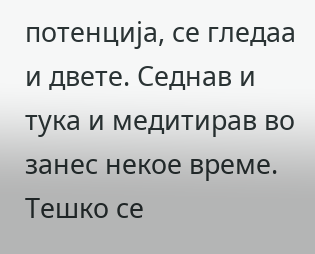потенција, се гледаа и двете. Седнав и тука и медитирав во занес некое време. Тешко се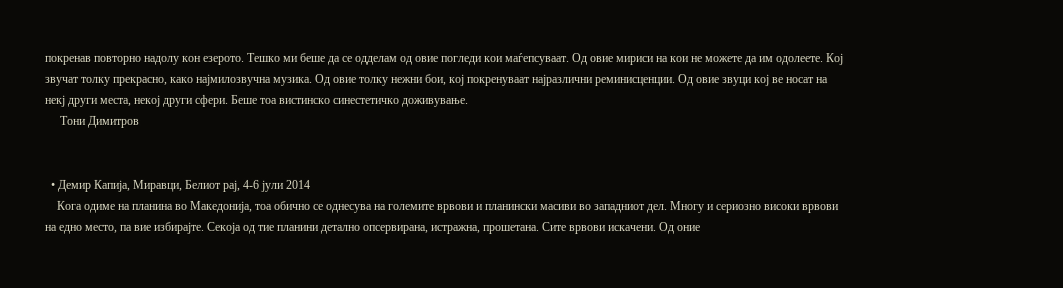покренав повторно надолу кон езерото. Тешко ми беше да се одделам од овие погледи кои маѓепсуваат. Од овие мириси на кои не можете да им одолеете. Кој звучат толку прекрасно, како најмилозвучна музика. Од овие толку нежни бои, кој покренуваат најразлични реминисценции. Од овие звуци кој ве носат на некј други места, некој други сфери. Беше тоа вистинско синестетичко доживување.
     Тони Димитров


  • Демир Капија, Миравци, Белиот рај, 4-6 јули 2014
    Кога одиме на планина во Македонија, тоа обично се однесува на големите врвови и планински масиви во западниот дел. Многу и сериозно високи врвови на едно место, па вие избирајте. Секоја од тие планини детално опсервирана, истражна, прошетана. Сите врвови искачени. Од оние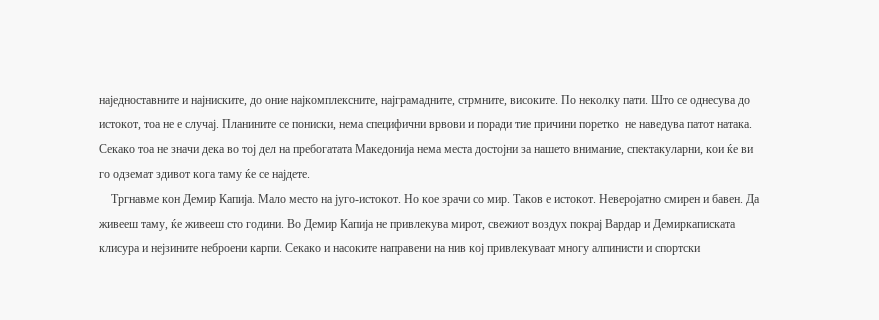наједноставните и најниските, до оние најкомплексните, најграмадните, стрмните, високите. По неколку пати. Што се однесува до истокот, тоа не е случај. Планините се пониски, нема специфични врвови и поради тие причини поретко  не наведува патот натака. Секако тоа не значи дека во тој дел на пребогатата Македонија нема места достојни за нашето внимание, спектакуларни, кои ќе ви го одземат здивот кога таму ќе се најдете.
    Тргнавме кон Демир Капија. Мало место на југо-истокот. Но кое зрачи со мир. Таков е истокот. Неверојатно смирен и бавен. Да живееш таму, ќе живееш сто години. Во Демир Капија не привлекува мирот, свежиот воздух покрај Вардар и Демиркаписката клисура и нејзините неброени карпи. Секако и насоките направени на нив кој привлекуваат многу алпинисти и спортски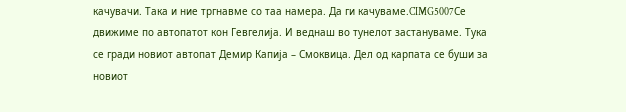качувачи. Така и ние тргнавме со таа намера. Да ги качуваме.CIMG5007Се движиме по автопатот кон Гевгелија. И веднаш во тунелот застануваме. Тука се гради новиот автопат Демир Капија – Смоквица. Дел од карпата се буши за новиот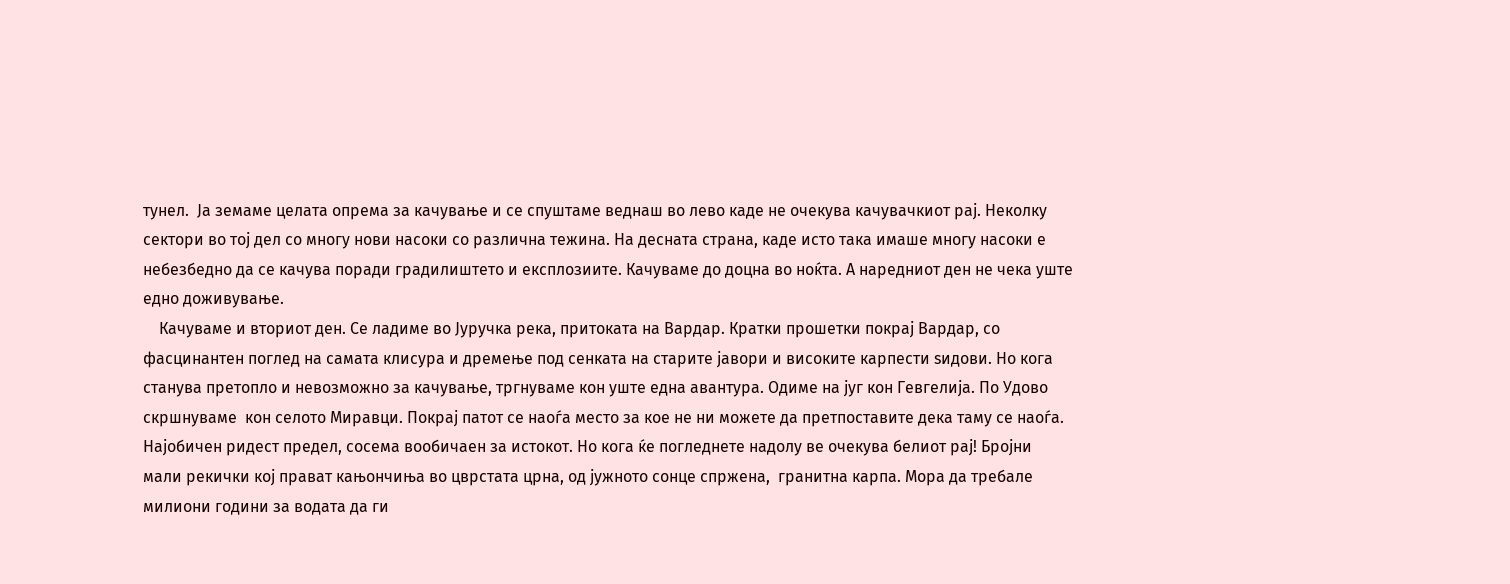тунел.  Ја земаме целата опрeма за качување и се спуштаме веднаш во лево каде не очекува качувачкиот рај. Неколку сектори во тој дел со многу нови насоки со различна тежина. На десната страна, каде исто така имаше многу насоки е небезбедно да се качува поради градилиштето и експлозиите. Качуваме до доцна во ноќта. А наредниот ден не чека уште едно доживување.
    Качуваме и вториот ден. Се ладиме во Јуручка река, притоката на Вардар. Кратки прошетки покрај Вардар, со фасцинантен поглед на самата клисура и дремење под сенката на старите јавори и високите карпести ѕидови. Но кога станува претопло и невозможно за качување, тргнуваме кон уште една авантура. Одиме на југ кон Гевгелија. По Удово скршнуваме  кон селото Миравци. Покрај патот се наоѓа место за кое не ни можете да претпоставите дека таму се наоѓа. Најобичен ридест предел, сосема вообичаен за истокот. Но кога ќе погледнете надолу ве очекува белиот рај! Бројни мали рекички кој прават кањончиња во цврстата црна, од јужното сонце спржена,  гранитна карпа. Мора да требале милиони години за водата да ги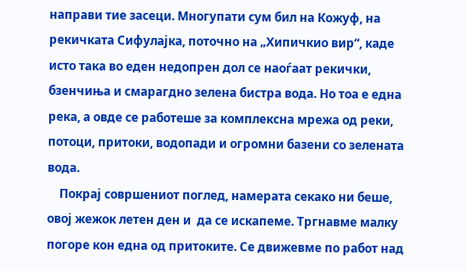направи тие засеци. Многупати сум бил на Кожуф, на рекичката Сифулајка, поточно на „Хипичкио вир“, каде исто така во еден недопрен дол се наоѓаат рекички, бзенчиња и смарагдно зелена бистра вода. Но тоа е една река, а овде се работеше за комплексна мрежа од реки, потоци, притоки, водопади и огромни базени со зелената вода.
    Покрај совршениот поглед, намерата секако ни беше, овој жежок летен ден и  да се искапеме. Тргнавме малку погоре кон една од притоките. Се движевме по работ над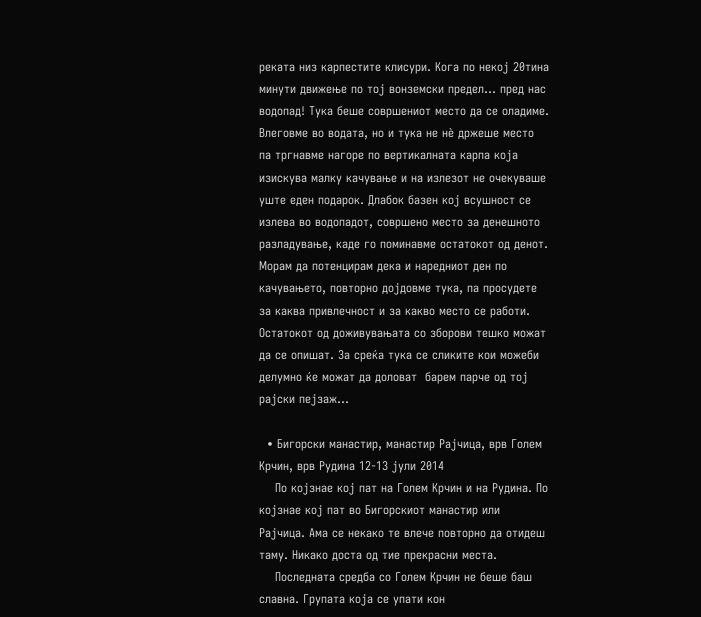реката низ карпестите клисури. Кога по некој 20тина минути движење по тој вонземски предел… пред нас водопад! Тука беше совршениот место да се оладиме. Влеговме во водата, но и тука не нè држеше место па тргнавме нагоре по вертикалната карпа која изискува малку качување и на излезот не очекуваше уште еден подарок. Длабок базен кој всушност се излева во водопадот, совршено место за денешното разладување, каде го поминавме остатокот од денот. Морам да потенцирам дека и наредниот ден по качувањето, повторно дојдовме тука, па просудете за каква привлечност и за какво место се работи. Остатокот од доживувањата со зборови тешко можат да се опишат. За среќа тука се сликите кои можеби делумно ќе можат да доловат  барем парче од тој рајски пејзаж…

  • Бигорски манастир, манастир Рајчица, врв Голем Крчин, врв Рудина 12-13 јули 2014
    По којзнае кој пат на Голем Крчин и на Рудина. По којзнае кој пат во Бигорскиот манастир или Рајчица. Ама се некако те влече повторно да отидеш таму. Никако доста од тие прекрасни места.
    Последната средба со Голем Крчин не беше баш славна. Групата која се упати кон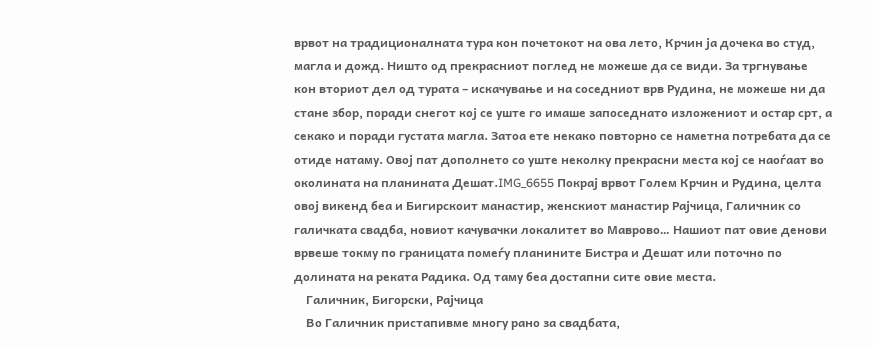врвот на традиционалната тура кон почетокот на ова лето, Крчин ја дочека во студ, магла и дожд. Ништо од прекрасниот поглед не можеше да се види. За тргнување кон вториот дел од турата – искачување и на соседниот врв Рудина, не можеше ни да стане збор, поради снегот кој се уште го имаше запоседнато изложениот и остар срт, а секако и поради густата магла. Затоа ете некако повторно се наметна потребата да се отиде натаму. Овој пат дополнето со уште неколку прекрасни места кој се наоѓаат во околината на планината Дешат.IMG_6655 Покрај врвот Голем Крчин и Рудина, целта овој викенд беа и Бигирскоит манастир, женскиот манастир Рајчица, Галичник со галичката свадба, новиот качувачки локалитет во Маврово… Нашиот пат овие денови врвеше токму по границата помеѓу планините Бистра и Дешат или поточно по долината на реката Радика. Од таму беа достапни сите овие места.
    Галичник, Бигорски, Рајчица
    Во Галичник пристапивме многу рано за свадбата,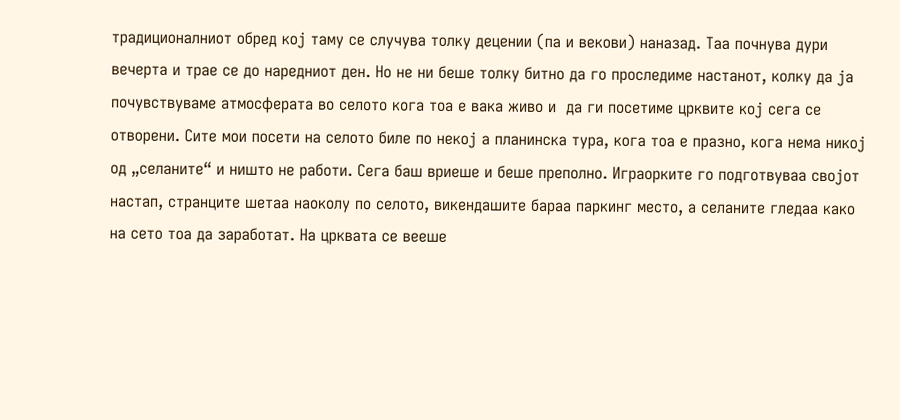традиционалниот обред кој таму се случува толку децении (па и векови) наназад. Таа почнува дури вечерта и трае се до наредниот ден. Но не ни беше толку битно да го проследиме настанот, колку да ја почувствуваме атмосферата во селото кога тоа е вака живо и  да ги посетиме црквите кој сега се отворени. Сите мои посети на селото биле по некој а планинска тура, кога тоа е празно, кога нема никој од „селаните“ и ништо не работи. Сега баш вриеше и беше преполно. Играорките го подготвуваа својот настап, странците шетаа наоколу по селото, викендашите бараа паркинг место, а селаните гледаа како на сето тоа да заработат. На црквата се вееше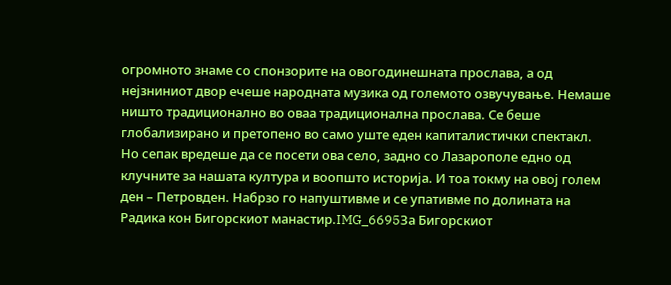огромното знаме со спонзорите на овогодинешната прослава, а од нејзниниот двор ечеше народната музика од големото озвучување. Немаше ништо традиционално во оваа традиционална прослава. Се беше глобализирано и претопено во само уште еден капиталистички спектакл. Но сепак вредеше да се посети ова село, задно со Лазарополе едно од клучните за нашата култура и воопшто историја. И тоа токму на овој голем ден – Петровден. Набрзо го напуштивме и се упативме по долината на Радика кон Бигорскиот манастир.IMG_6695За Бигорскиот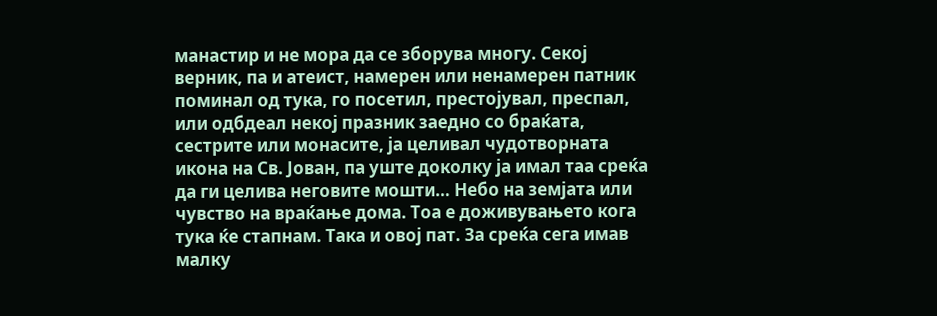манастир и не мора да се зборува многу. Секој верник, па и атеист, намерен или ненамерен патник поминал од тука, го посетил, престојувал, преспал, или одбдеал некој празник заедно со браќата, сестрите или монасите, ја целивал чудотворната икона на Св. Јован, па уште доколку ја имал таа среќа да ги целива неговите мошти… Небо на земјата или чувство на враќање дома. Тоа е доживувањето кога тука ќе стапнам. Така и овој пат. За среќа сега имав малку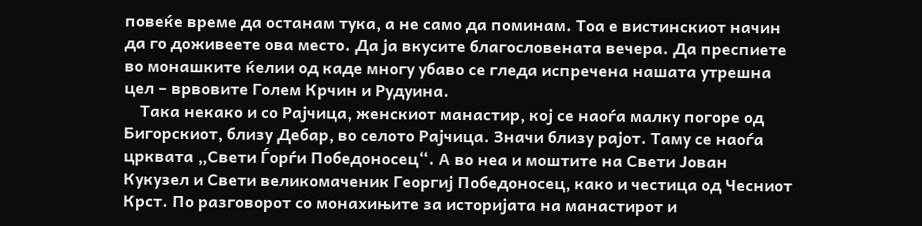повеќе време да останам тука, а не само да поминам. Тоа е вистинскиот начин да го доживеете ова место. Да ја вкусите благословената вечера. Да преспиете во монашките ќелии од каде многу убаво се гледа испречена нашата утрешна цел – врвовите Голем Крчин и Рудуина.
    Така некако и со Рајчица, женскиот манастир, кој се наоѓа малку погоре од Бигорскиот, близу Дебар, во селото Рајчица. Значи близу рајот. Таму се наоѓа црквата „Свети Ѓорѓи Победоносец“. А во неа и моштите на Свети Јован Кукузел и Свети великомаченик Георгиј Победоносец, како и честица од Чесниот Крст. По разговорот со монахињите за историјата на манастирот и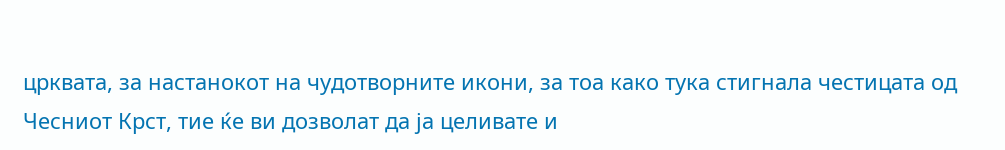црквата, за настанокот на чудотворните икони, за тоа како тука стигнала честицата од Чесниот Крст, тие ќе ви дозволат да ја целивате и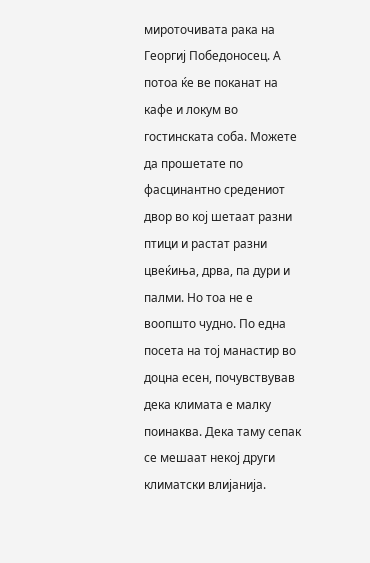мироточивата рака на Георгиј Победоносец. А потоа ќе ве поканат на кафе и локум во гостинската соба. Можете да прошетате по фасцинантно средениот двор во кој шетаат разни птици и растат разни цвеќиња, дрва, па дури и палми. Но тоа не е воопшто чудно. По една посета на тој манастир во доцна есен, почувствував дека климата е малку поинаква. Дека таму сепак се мешаат некој други климатски влијанија.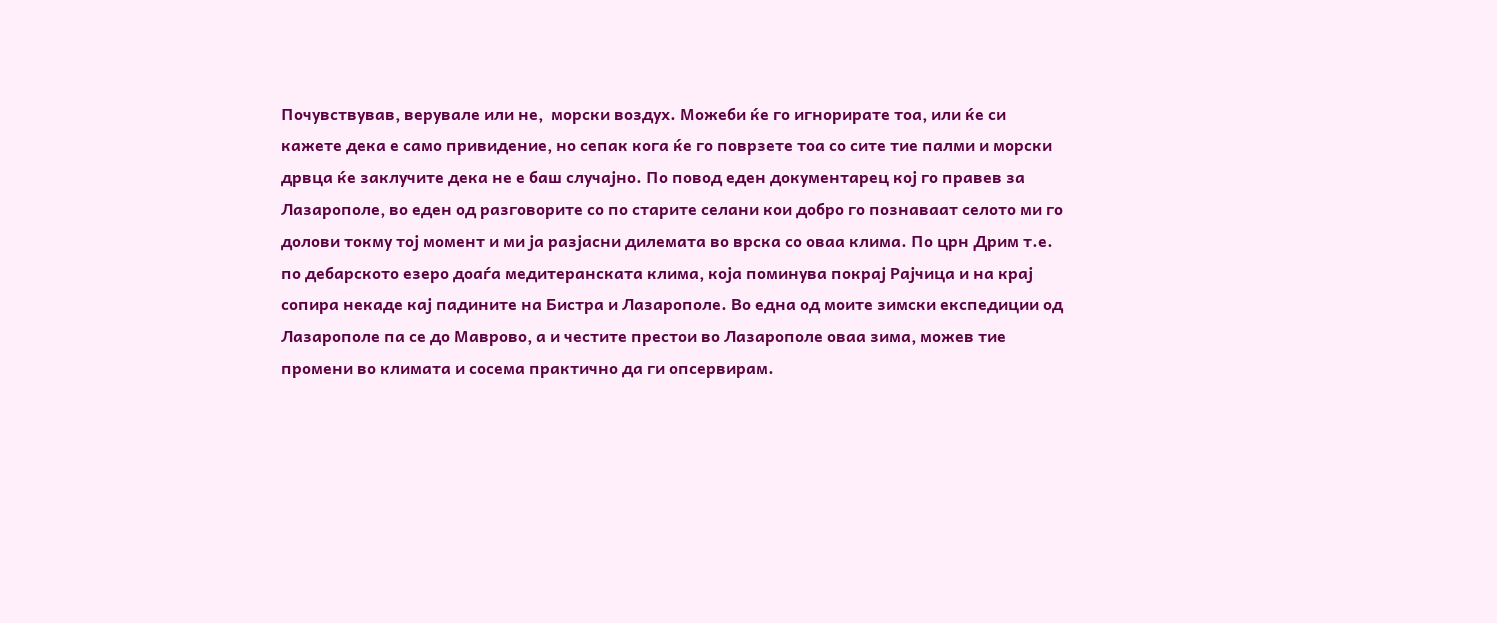Почувствував, верувале или не,  морски воздух. Можеби ќе го игнорирате тоа, или ќе си кажете дека е само привидение, но сепак кога ќе го поврзете тоа со сите тие палми и морски дрвца ќе заклучите дека не е баш случајно. По повод еден документарец кој го правев за Лазарополе, во еден од разговорите со по старите селани кои добро го познаваат селото ми го долови токму тој момент и ми ја разјасни дилемата во врска со оваа клима. По црн Дрим т.е. по дебарското езеро доаѓа медитеранската клима, која поминува покрај Рајчица и на крај сопира некаде кај падините на Бистра и Лазарополе. Во една од моите зимски експедиции од Лазарополе па се до Маврово, а и честите престои во Лазарополе оваа зима, можев тие промени во климата и сосема практично да ги опсервирам.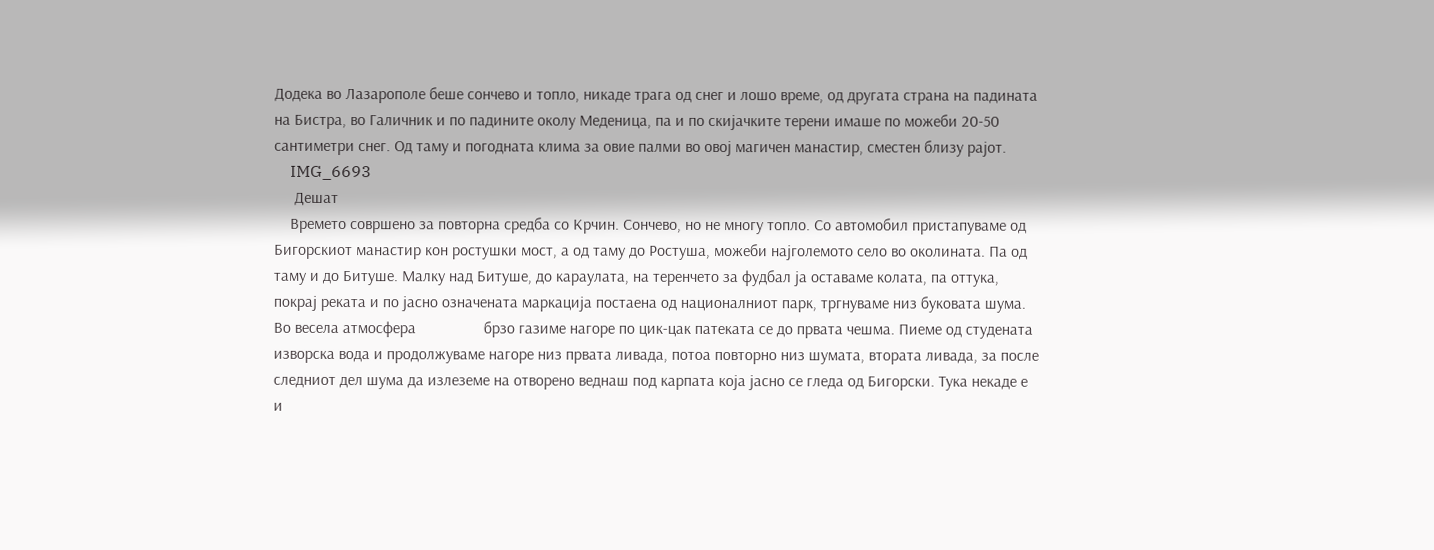Додека во Лазарополе беше сончево и топло, никаде трага од снег и лошо време, од другата страна на падината на Бистра, во Галичник и по падините околу Меденица, па и по скијачките терени имаше по можеби 20-50 сантиметри снег. Од таму и погодната клима за овие палми во овој магичен манастир, сместен близу рајот.
    IMG_6693
     Дешат
    Времето совршено за повторна средба со Крчин. Сончево, но не многу топло. Со автомобил пристапуваме од Бигорскиот манастир кон ростушки мост, а од таму до Ростуша, можеби најголемото село во околината. Па од таму и до Битуше. Малку над Битуше, до караулата, на теренчето за фудбал ја оставаме колата, па оттука, покрај реката и по јасно означената маркација постаена од националниот парк, тргнуваме низ буковата шума. Во весела атмосфера                 брзо газиме нагоре по цик-цак патеката се до првата чешма. Пиеме од студената изворска вода и продолжуваме нагоре низ првата ливада, потоа повторно низ шумата, втората ливада, за после следниот дел шума да излеземе на отворено веднаш под карпата која јасно се гледа од Бигорски. Тука некаде е и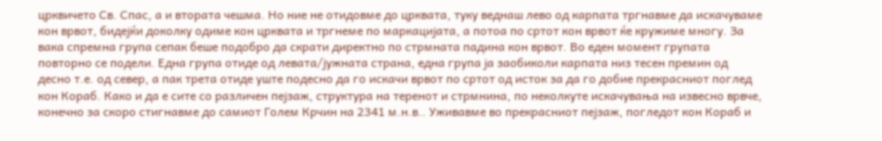црквичето Св. Спас, а и втората чешма. Но ние не отидовме до црквата, туку веднаш лево од карпата тргнавме да искачуваме кон врвот, бидејќи доколку одиме кон црквата и тргнеме по маркацијата, а потоа по сртот кон врвот ќе кружиме многу. За вака спремна група сепак беше подобро да скрати директно по стрмната падина кон врвот. Во еден момент групата повторно се подели. Една група отиде од левата/јужната страна, една група ја заобиколи карпата низ тесен премин од десно т.е. од север, а пак трета отиде уште подесно да го искачи врвот по сртот од исток за да го добие прекрасниот поглед кон Кораб. Како и да е сите со различен пејзаж, структура на теренот и стрмнина, по неколкуте искачувања на извесно врвче, конечно за скоро стигнавме до самиот Голем Крчин на 2341 м.н.в.. Уживавме во прекрасниот пејзаж, погледот кон Кораб и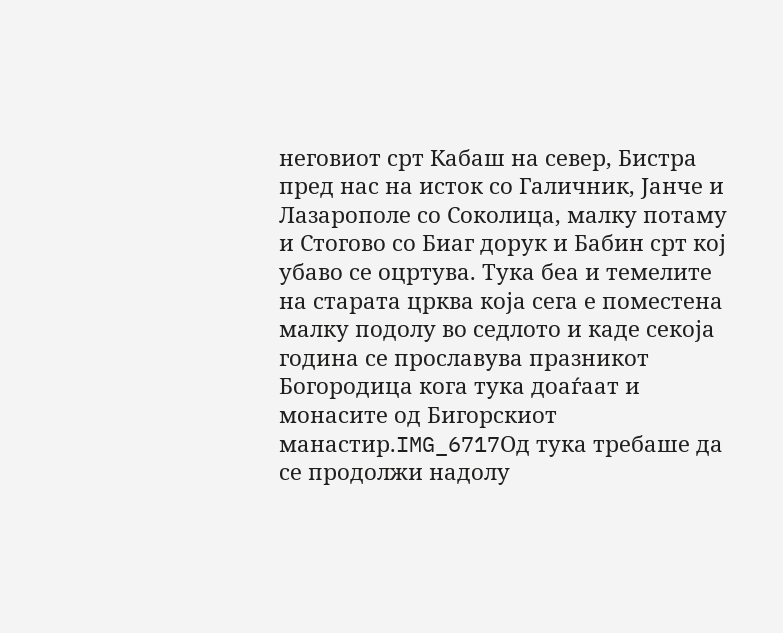неговиот срт Кабаш на север, Бистра пред нас на исток со Галичник, Јанче и Лазарополе со Соколица, малку потаму и Стогово со Биаг дорук и Бабин срт кој убаво се оцртува. Тука беа и темелите на старата црква која сега е поместена малку подолу во седлото и каде секоја година се прославува празникот Богородица кога тука доаѓаат и монасите од Бигорскиот манастир.IMG_6717Од тука требаше да се продолжи надолу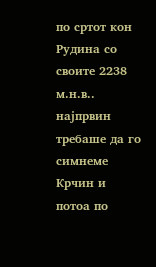по сртот кон Рудина со своите 2238 м.н.в.. најпрвин требаше да го симнеме Крчин и потоа по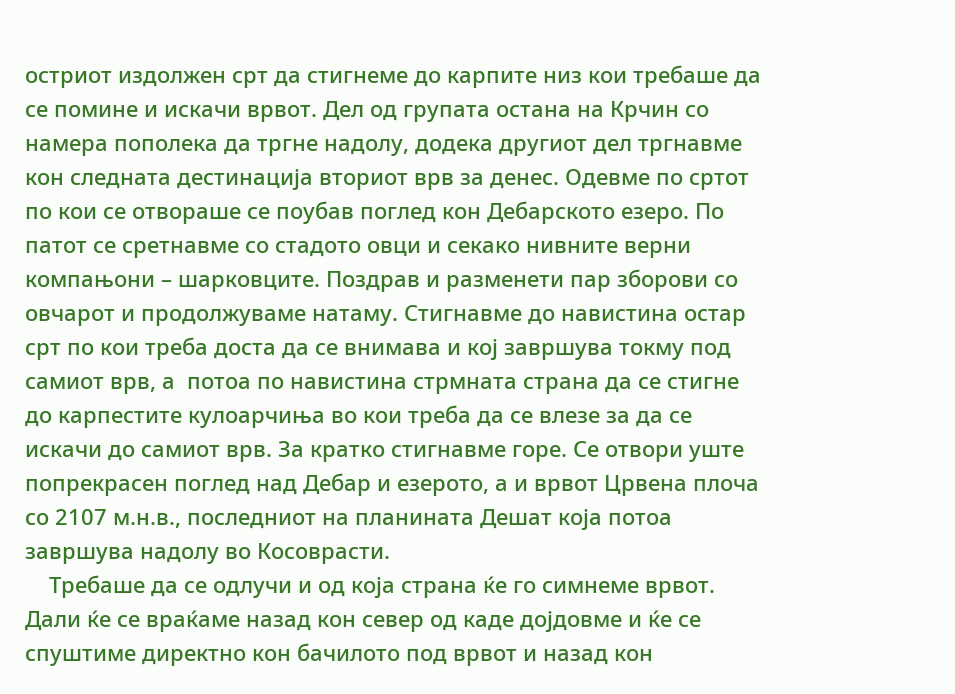остриот издолжен срт да стигнеме до карпите низ кои требаше да се помине и искачи врвот. Дел од групата остана на Крчин со намера пополека да тргне надолу, додека другиот дел тргнавме кон следната дестинација вториот врв за денес. Одевме по сртот по кои се отвораше се поубав поглед кон Дебарското езеро. По патот се сретнавме со стадото овци и секако нивните верни компањони – шарковците. Поздрав и разменети пар зборови со овчарот и продолжуваме натаму. Стигнавме до навистина остар срт по кои треба доста да се внимава и кој завршува токму под самиот врв, а  потоа по навистина стрмната страна да се стигне до карпестите кулоарчиња во кои треба да се влезе за да се искачи до самиот врв. За кратко стигнавме горе. Се отвори уште попрекрасен поглед над Дебар и езерото, а и врвот Црвена плоча со 2107 м.н.в., последниот на планината Дешат која потоа завршува надолу во Косоврасти.
    Требаше да се одлучи и од која страна ќе го симнеме врвот. Дали ќе се враќаме назад кон север од каде дојдовме и ќе се спуштиме директно кон бачилото под врвот и назад кон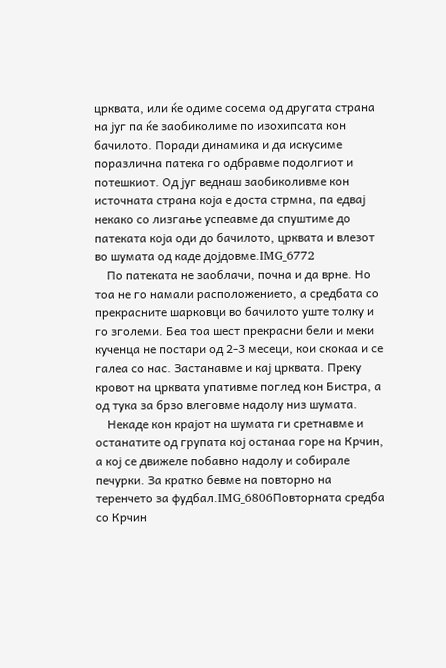црквата, или ќе одиме сосема од другата страна на југ па ќе заобиколиме по изохипсата кон бачилото. Поради динамика и да искусиме поразлична патека го одбравме подолгиот и потешкиот. Од југ веднаш заобиколивме кон источната страна која е доста стрмна, па едвај некако со лизгање успеавме да спуштиме до патеката која оди до бачилото, црквата и влезот во шумата од каде дојдовме.IMG_6772
    По патеката не заоблачи, почна и да врне. Но тоа не го намали расположението, а средбата со прекрасните шарковци во бачилото уште толку и го зголеми. Беа тоа шест прекрасни бели и меки кученца не постари од 2-3 месеци, кои скокаа и се галеа со нас. Застанавме и кај црквата. Преку кровот на црквата упативме поглед кон Бистра, а од тука за брзо влеговме надолу низ шумата.
    Некаде кон крајот на шумата ги сретнавме и останатите од групата кој останаа горе на Крчин, а кој се движеле побавно надолу и собирале печурки. За кратко бевме на повторно на теренчето за фудбал.IMG_6806Повторната средба со Крчин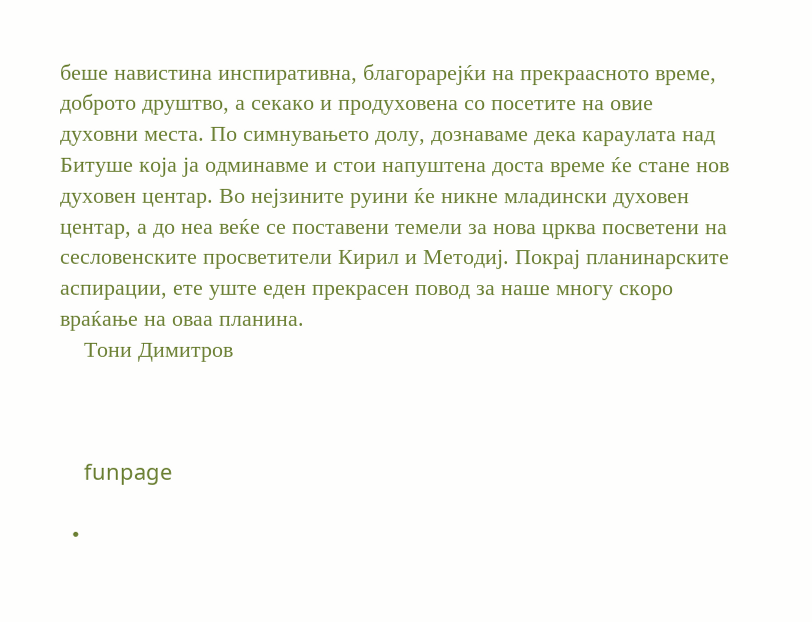беше навистина инспиративна, благорарејќи на прекраасното време, доброто друштво, а секако и продуховена со посетите на овие духовни места. По симнувањето долу, дознаваме дека караулата над Битуше која ја одминавме и стои напуштена доста време ќе стане нов духовен центар. Во нејзините руини ќе никне младински духовен центар, а до неа веќе се поставени темели за нова црква посветени на сесловенските просветители Кирил и Методиј. Покрај планинарските аспирации, ете уште еден прекрасен повод за наше многу скоро враќање на оваа планина.
    Тони Димитров



    funpage

  •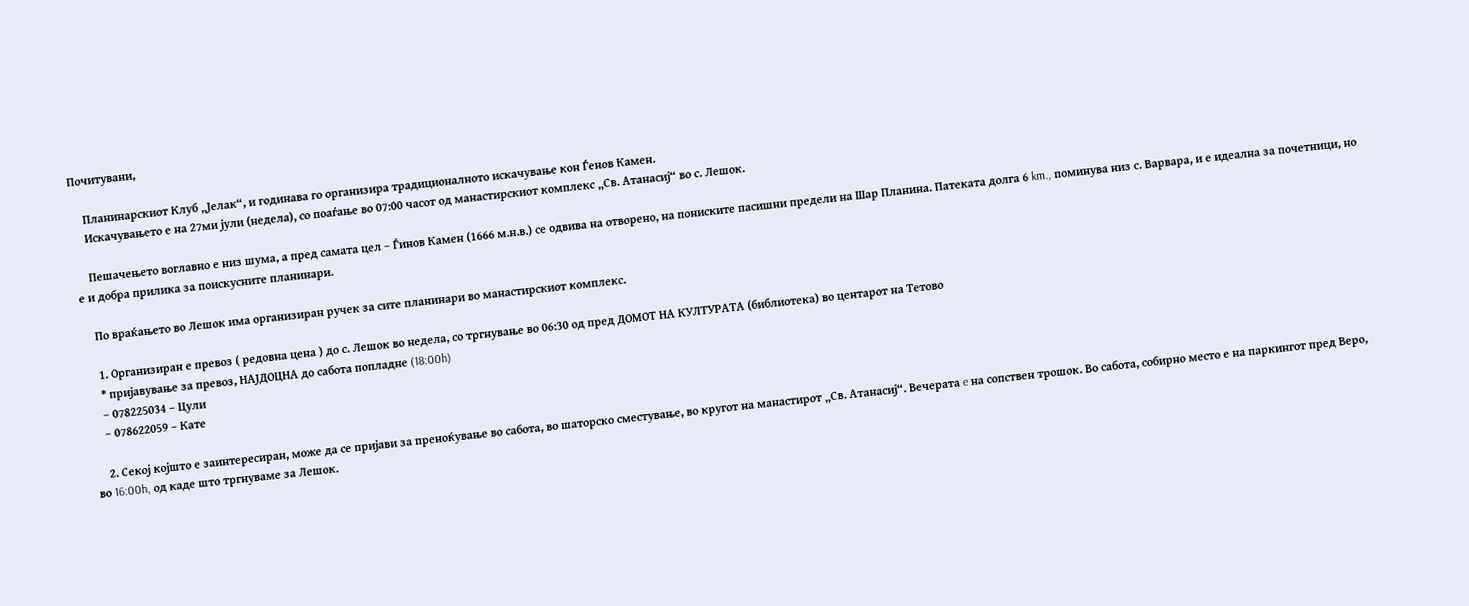Почитувани,

    Планинарскиот Клуб „Јелак“, и годинава го организира традиционалното искачување кон Ѓeнов Камен.
    Искачувањето е на 27ми јули (недела), со поаѓање во 07:00 часот од манастирскиот комплекс „Св. Атанасиј“ во с. Лешок.

    Пешачењето воглавно е низ шума, а пред самата цел – Ѓинов Камен (1666 м.н.в.) се одвива на отворено, на пониските пасишни предели на Шар Планина. Патеката долга 6 km., поминува низ с. Варвара, и е идеална за почетници, но е и добра прилика за поискусните планинари.

    По враќањето во Лешок има организиран ручек за сите планинари во манастирскиот комплекс.

    1. Организиран е превоз ( редовна цена ) до с. Лешок во недела, со тргнување во 06:30 од пред ДОМОТ НА КУЛТУРАТА (библиотека) во центарот на Тетово
    * пријавување за превоз, НАЈДОЦНА до сабота попладне (18:00h)
    – 078225034 – Цули
    – 078622059 – Кате

    2. Секој којшто е заинтересиран, може да се пријави за преноќување во сабота, во шаторско сместување, во кругот на манастирот „Св. Атанасиј“. Вечерaта e на сопствен трошок. Во сабота, собирно место е на паркингот пред Веро, во 16:00h, од каде што тргнуваме за Лешок.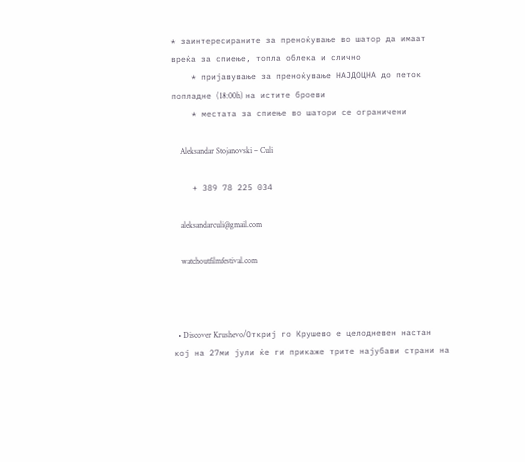* заинтересираните за преноќување во шатор да имаат вреќа за спиење, топла облека и слично
    * пријавување за преноќување НАЈДОЦНА до петок попладне (18:00h) на истите броеви
    * местата за спиење во шатори се ограничени

    Aleksandar Stojanovski – Culi

    + 389 78 225 034

    aleksandarculi@gmail.com

    watchoutfilmfestival.com



  • Discover Krushevo/Откриј го Крушево е целодневен настан кој на 27ми јули ќе ги прикаже трите најубави страни на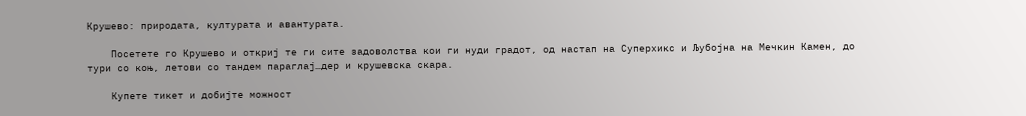Крушево: природата, културата и авантурата.

    Посетете го Крушево и откриј те ги сите задоволства кои ги нуди градот, од настап на Суперхикс и Љубојна на Мечкин Камен, до тури со коњ, летови со тандем параглaј…дер и крушевска скара.

    Купете тикет и добијте можност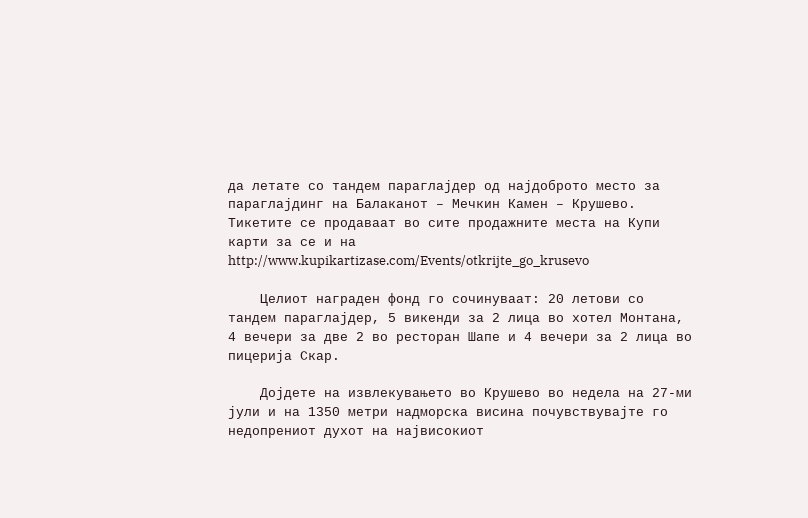да летате со тандем параглајдер од најдоброто место за параглајдинг на Балаканот – Мечкин Камен – Крушево. Тикетите се продаваат во сите продажните места на Купи карти за се и на http://www.kupikartizase.com/Events/otkrijte_go_krusevo

    Целиот награден фонд го сочинуваат: 20 летови со тандем параглaјдер, 5 викенди за 2 лица во хотел Монтана, 4 вечери за две 2 во ресторан Шапе и 4 вечери за 2 лица во пицерија Скар.

    Дојдете на извлекувањето во Крушево во недела на 27-ми јули и на 1350 метри надморска висина почувствувајте го недопрениот духот на највисокиот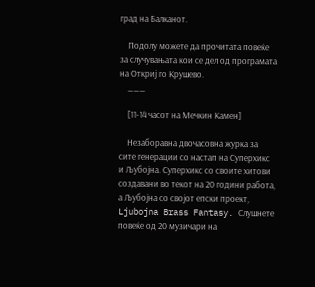град на Балканот.

    Подолу можете да прочитата повеќе за случувањата кои се дел од програмата на Откриј го Крушево.
    ___

    [11-14 часот на Мечкин Камен]

    Незаборавна двочасовна журка за сите генерации со настап на Суперхикс и Љубојна. Суперхикс со своите хитови создавани во текот на 20 години работа, а Љубојна со својот епски проект, Ljubojna Brass Fantasy. Слушнете повеќе од 20 музичари на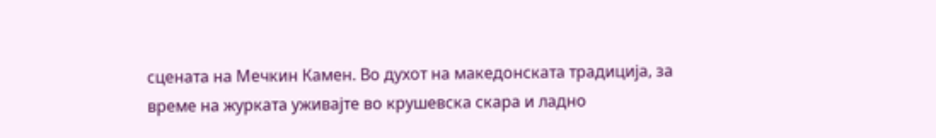сцената на Мечкин Камен. Во духот на македонската традиција, за време на журката уживајте во крушевска скара и ладно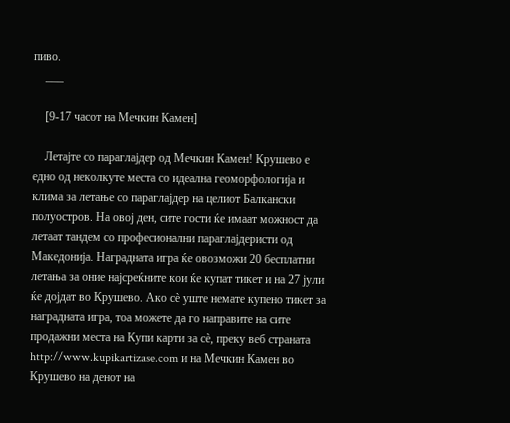пиво.
    ___

    [9-17 часот на Мечкин Камен]

    Летајте со параглајдер од Мечкин Камен! Крушево е едно од неколкуте места со идеална геоморфологија и клима за летање со параглајдер на целиот Балкански полуостров. На овој ден, сите гости ќе имаат можност да летаат тандем со професионални параглајдеристи од Македонија. Наградната игра ќе овозможи 20 бесплатни летања за оние најсреќните кои ќе купат тикет и на 27 јули ќе дојдат во Крушево. Ако сè уште немате купено тикет за наградната игра, тоа можете да го направите на сите продажни места на Купи карти за сè, преку веб страната http://www.kupikartizase.com и на Мечкин Камен во Крушево на денот на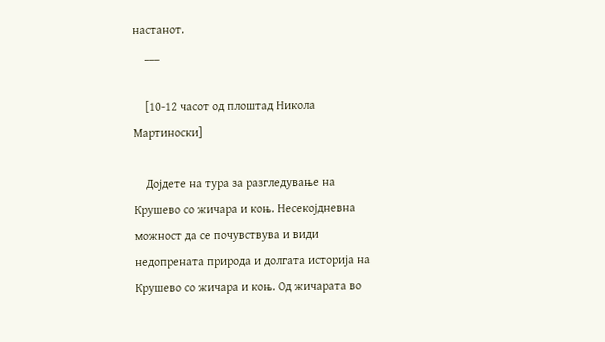настанот.
    ___

    [10-12 часот од плоштад Никола Мартиноски]

    Дојдете на тура за разгледување на Крушево со жичара и коњ. Несекојдневна можност да се почувствува и види недопрената природа и долгата историја на Крушево со жичара и коњ. Од жичарата во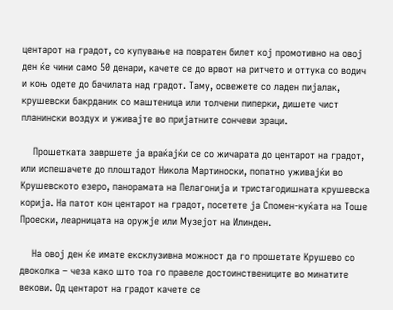центарот на градот, со купување на повратен билет кој промотивно на овој ден ќе чини само 50 денари, качете се до врвот на ритчето и оттука со водич и коњ одете до бачилата над градот. Таму, освежете со ладен пијалак, крушевски бакрданик со маштеница или толчени пиперки, дишете чист планински воздух и уживајте во пријатните сончеви зраци.

    Прошетката завршете ја враќајќи се со жичарата до центарот на градот, или испешачете до плоштадот Никола Мартиноски, попатно уживајќи во Крушевското езеро, панорамата на Пелагонија и тристагодишната крушевска корија. На патот кон центарот на градот, посетете ја Спомен-куќата на Тоше Проески, леарницата на оружје или Музејот на Илинден.

    На овој ден ќе имате ексклузивна можност да го прошетате Крушево со двоколка – чеза како што тоа го правеле достоинствениците во минатите векови. Од центарот на градот качете се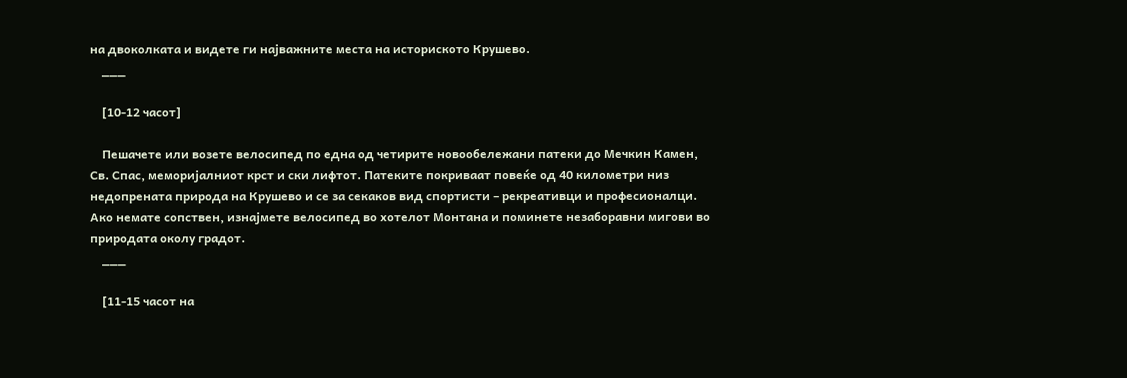на двоколката и видете ги најважните места на историското Крушево.
    ___

    [10-12 часот]

    Пешачете или возете велосипед по една од четирите новообележани патеки до Мечкин Камен, Св. Спас, меморијалниот крст и ски лифтот. Патеките покриваат повеќе од 40 километри низ недопрената природа на Крушево и се за секаков вид спортисти – рекреативци и професионалци. Ако немате сопствен, изнајмете велосипед во хотелот Монтана и поминете незаборавни мигови во природата околу градот.
    ___

    [11-15 часот на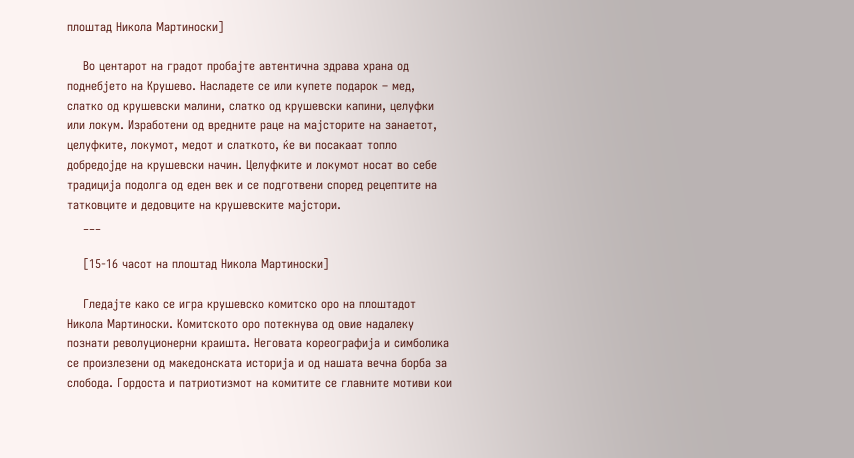плоштад Никола Мартиноски]

    Во центарот на градот пробајте автентична здрава храна од поднебјето на Крушево. Насладете се или купете подарок – мед, слатко од крушевски малини, слатко од крушевски капини, целуфки или локум. Изработени од вредните раце на мајсторите на занаетот, целуфките, локумот, медот и слаткото, ќе ви посакаат топло добредојде на крушевски начин. Целуфките и локумот носат во себе традиција подолга од еден век и се подготвени според рецептите на татковците и дедовците на крушевските мајстори.
    ___

    [15-16 часот на плоштад Никола Мартиноски]

    Гледајте како се игра крушевско комитско оро на плоштадот Никола Мартиноски. Комитското оро потекнува од овие надалеку познати револуционерни краишта. Неговата кореографија и симболика се произлезени од македонската историја и од нашата вечна борба за слобода. Гордоста и патриотизмот на комитите се главните мотиви кои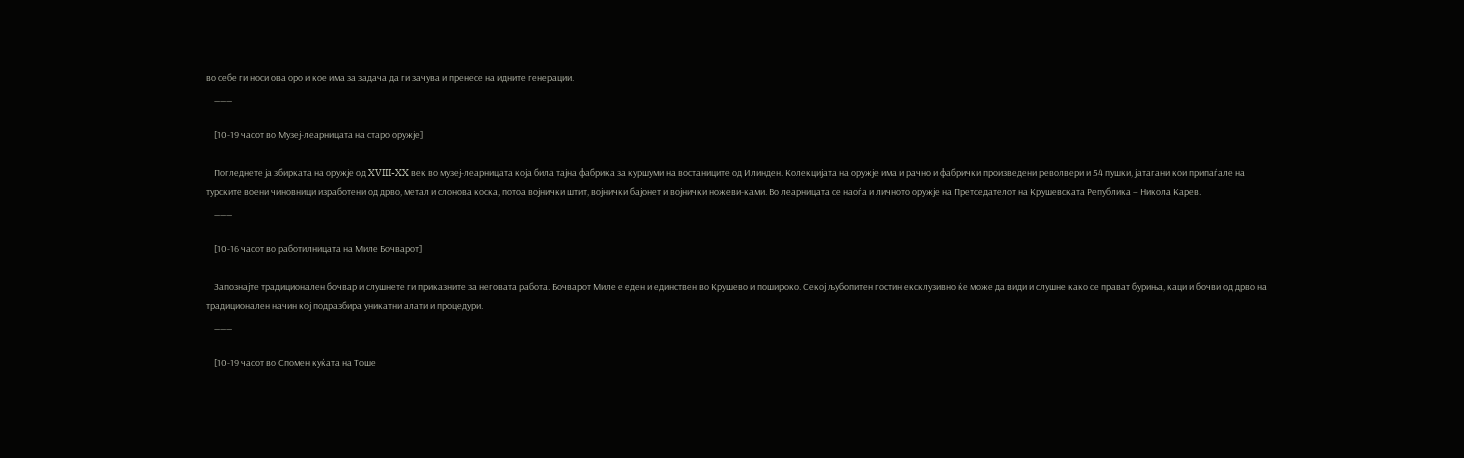во себе ги носи ова оро и кое има за задача да ги зачува и пренесе на идните генерации.
    ___

    [10-19 часот во Музеј-леарницата на старо оружје]

    Погледнете ја збирката на оружје од XVIII-XX век во музеј-леарницата која била тајна фабрика за куршуми на востаниците од Илинден. Колекцијата на оружје има и рачно и фабрички произведени револвери и 54 пушки, јатагани кои припаѓале на турските воени чиновници изработени од дрво, метал и слонова коска, потоа војнички штит, војнички бајонет и војнички ножеви-ками. Во леарницата се наоѓа и личното оружје на Претседателот на Крушевската Република – Никола Карев.
    ___

    [10-16 часот во работилницата на Миле Бочварот]

    Запознајте традиционален бочвар и слушнете ги приказните за неговата работа. Бочварот Миле е еден и единствен во Крушево и пошироко. Секој љубопитен гостин ексклузивно ќе можe да види и слушнe како се прават буриња, каци и бочви од дрво на традиционален начин кој подразбира уникатни алати и процедури.
    ___

    [10-19 часот во Спомен куќата на Тоше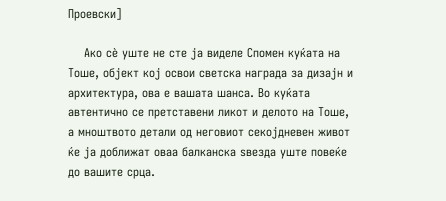Проевски]

    Ако сè уште не сте ја виделе Спомен куќата на Тоше, објект кој освои светска награда за дизајн и архитектура, ова е вашата шанса. Во куќата автентично се претставени ликот и делото на Тоше, а мноштвото детали од неговиот секојдневен живот ќе ја доближат оваа балканска ѕвезда уште повеќе до вашите срца.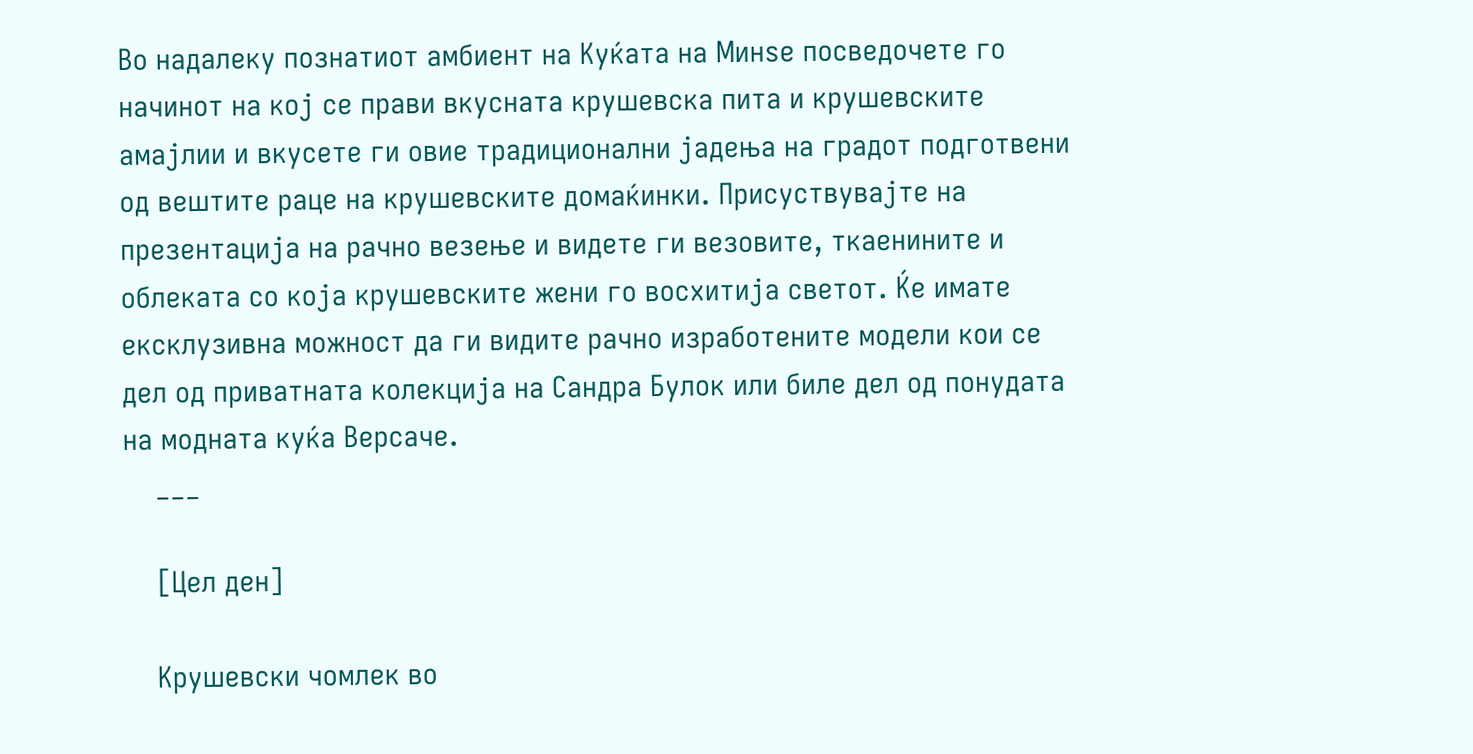Во надалеку познатиот амбиент на Куќата на Минѕе посведочете го начинот на кој се прави вкусната крушевска пита и крушевските амајлии и вкусете ги овие традиционални јадења на градот подготвени од вештите раце на крушевските домаќинки. Присуствувајте на презентација на рачно везење и видете ги везовите, ткаенините и облеката со која крушевските жени го восхитија светот. Ќе имате ексклузивна можност да ги видите рачно изработените модели кои се дел од приватната колекција на Сандра Булок или биле дел од понудата на модната куќа Версаче.
    ___

    [Цел ден]

    Крушевски чомлек во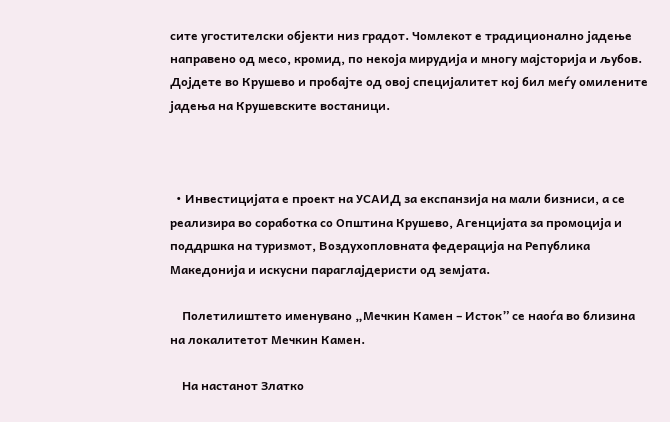сите угостителски објекти низ градот. Чомлекот е традиционално јадење направено од месо, кромид, по некоја мирудија и многу мајсторија и љубов. Дојдете во Крушево и пробајте од овој специјалитет кој бил меѓу омилените јадења на Крушевските востаници.



  • Инвестицијата е проект на УСАИД за експанзија на мали бизниси, а се реализира во соработка со Општина Крушево, Агенцијата за промоција и поддршка на туризмот, Воздухопловната федерација на Република Македонија и искусни параглајдеристи од земјата.

    Полетилиштето именувано „Мечкин Камен – Исток” се наоѓа во близина на локалитетот Мечкин Камен.

    На настанот Златко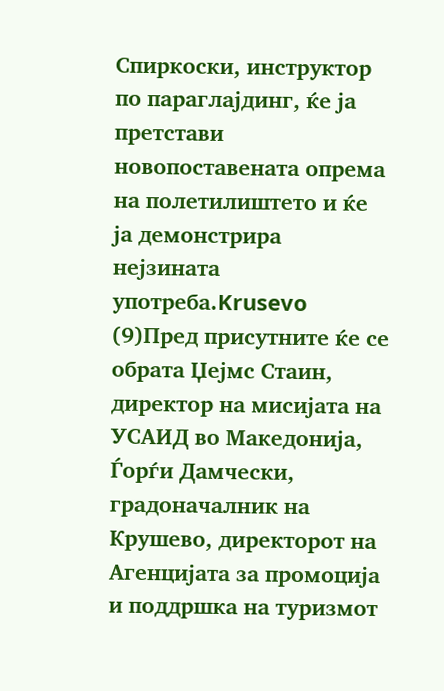Спиркоски, инструктор по параглајдинг, ќе ја претстави новопоставената опрема на полетилиштето и ќе ја демонстрира нејзината употреба.Krusevo (9)Пред присутните ќе се обрата Џејмс Стаин, директор на мисијата на УСАИД во Македонија, Ѓорѓи Дамчески, градоначалник на Крушево, директорот на Агенцијата за промоција и поддршка на туризмот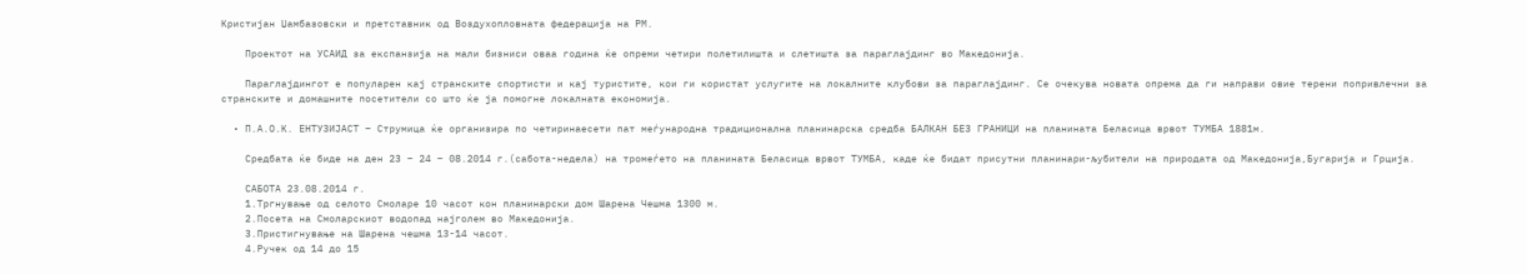Кристијан Џамбазовски и претставник од Воздухопловната федерација на РМ.

    Проектот на УСАИД за експанзија на мали бизниси оваа година ќе опреми четири полетилишта и слетишта за параглајдинг во Македонија.

    Параглајдингот е популарен кај странските спортисти и кај туристите, кои ги користат услугите на локалните клубови за параглајдинг. Се очекува новата опрема да ги направи овие терени попривлечни за странските и домашните посетители со што ќе ја помогне локалната економија.

  • П.А.О.К. ЕНТУЗИЈАСТ – Струмица ќе организира по четиринаесети пат меѓународна традиционална планинарска средба БАЛКАН БЕЗ ГРАНИЦИ на планината Беласица врвот ТУМБА 1881м.

    Средбата ќе биде на ден 23 – 24 – 08.2014 г.(сабота-недела) на тромеѓето на планината Беласица врвот ТУМБА, каде ќе бидат присутни планинари-љубители на природата од Македонија,Бугарија и Грција.

    САБОТА 23.08.2014 г.
    1.Тргнување од селото Смоларе 10 часот кон планинарски дом Шарена Чешма 1300 м.
    2.Посета на Смоларскиот водопад најголем во Македонија.
    3.Пристигнување на Шарена чешма 13-14 часот.
    4.Ручек од 14 до 15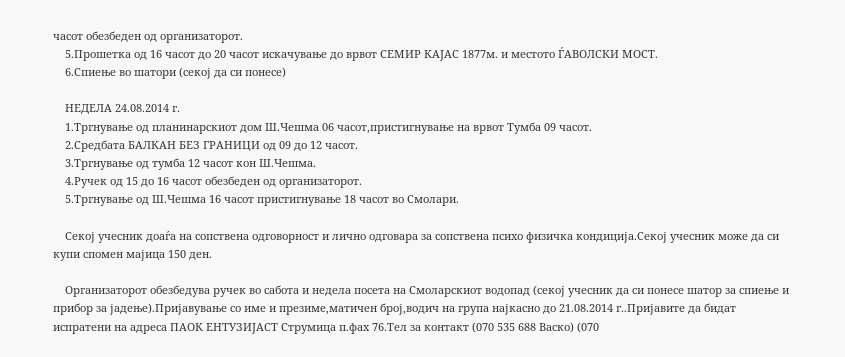часот обезбеден од организаторот.
    5.Прошетка од 16 часот до 20 часот искачување до врвот СЕМИР КАЈАС 1877м. и местото ЃАВОЛСКИ МОСТ.
    6.Спиење во шатори (секој да си понесе)

    НЕДЕЛА 24.08.2014 г.
    1.Тргнување од планинарскиот дом Ш.Чешма 06 часот,пристигнување на врвот Тумба 09 часот.
    2.Средбата БАЛКАН БЕЗ ГРАНИЦИ од 09 до 12 часот.
    3.Тргнување од тумба 12 часот кон Ш.Чешма.
    4.Ручек од 15 до 16 часот обезбеден од организаторот.
    5.Тргнување од Ш.Чешма 16 часот пристигнување 18 часот во Смолари.

    Секој учесник доаѓа на сопствена одговорност и лично одговара за сопствена психо физичка кондиција.Секој учесник може да си купи спомен мајица 150 ден.

    Организаторот обезбедува ручек во сабота и недела посета на Смоларскиот водопад (секој учесник да си понесе шатор за спиење и прибор за јадење).Пријавување со име и презиме,матичен број,водич на група најкасно до 21.08.2014 г..Пријавите да бидат испратени на адреса ПАОК ЕНТУЗИЈАСТ Струмица п.фах 76.Тел за контакт (070 535 688 Васко) (070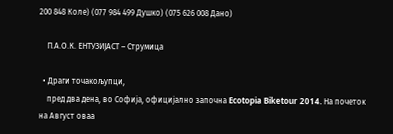200 848 Коле) (077 984 499 Душко) (075 626 008 Дано)

    П.А.О.К. ЕНТУЗИЈАСТ – Струмица

  • Драги точакољупци,
    пред два дена, во Софија, официјално започна Ecotopia Biketour 2014. На почеток на Август оваа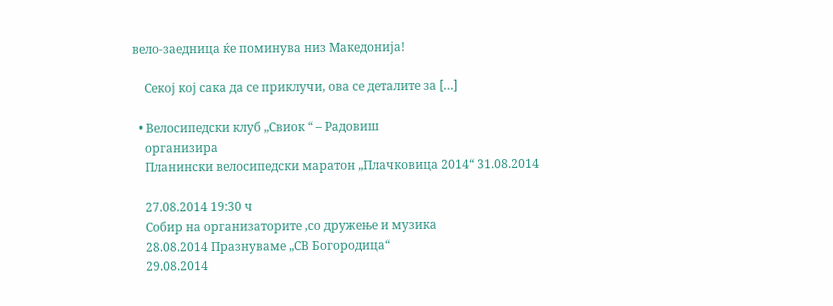вело-заедница ќе поминува низ Македонија!

    Секој кој сака да се приклучи, ова се деталите за […]

  • Велосипедски клуб „Свиок “ – Радовиш
    организира
    Планински велосипедски маратон „Плачковица 2014“ 31.08.2014

    27.08.2014 19:30 ч
    Собир на организаторите ,со дружење и музика
    28.08.2014 Празнуваме „СВ Богородица“
    29.08.2014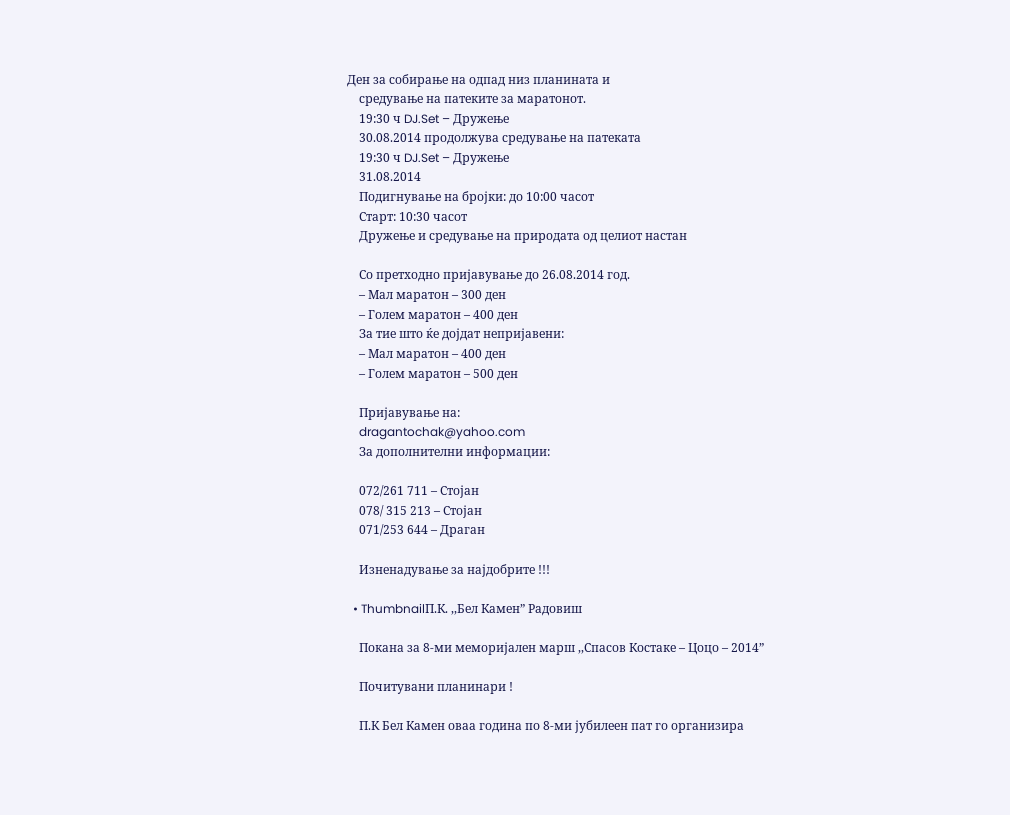Ден за собирање на одпад низ планината и
    средување на патеките за маратонот.
    19:30 ч DJ.Set – Дружење
    30.08.2014 продолжува средување на патеката
    19:30 ч DJ.Set – Дружење
    31.08.2014
    Подигнување на бројки: до 10:00 часот
    Старт: 10:30 часот
    Дружење и средување на природата од целиот настан

    Со претходно пријавување до 26.08.2014 год.
    – Мал маратон – 300 ден
    – Голем маратон – 400 ден
    За тие што ќе дојдат непријавени:
    – Мал маратон – 400 ден
    – Голем маратон – 500 ден

    Пријавување на:
    dragantochak@yahoo.com
    За дополнителни информации:

    072/261 711 – Стојан
    078/ 315 213 – Стојан
    071/253 644 – Драган

    Изненадување за најдобрите !!!

  • ThumbnailП.К. ,,Бел Камен” Радовиш

    Покана за 8-ми меморијален марш ,,Спасов Костаке – Цоцо – 2014”

    Почитувани планинари !

    П.К Бел Камен оваа година по 8-ми јубилеен пат го организира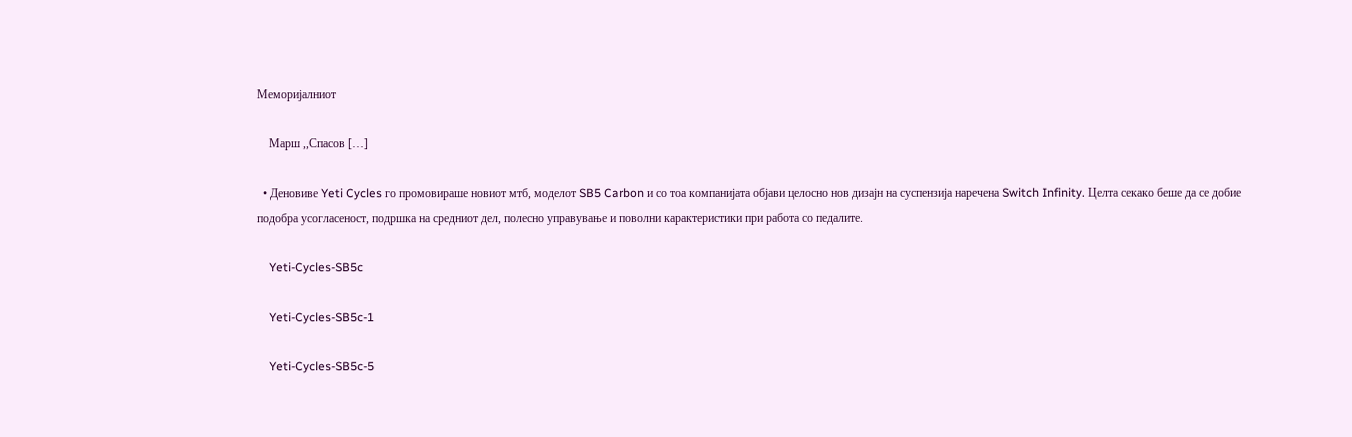Меморијалниот

    Марш ,,Спасов […]

  • Деновиве Yeti Cycles го промовираше новиот мтб, моделот SB5 Carbon и со тоа компанијата објави целосно нов дизајн на суспензија наречена Switch Infinity. Целта секако беше да се добие подобра усогласеност, подршка на средниот дел, полесно управување и поволни карактеристики при работа со педалите.

    Yeti-Cycles-SB5c

    Yeti-Cycles-SB5c-1

    Yeti-Cycles-SB5c-5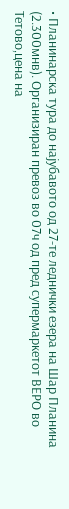• Планинарска тура до најубавото од 27-те леднички езера на Шар Планина (2.300мнв). Организиран превоз во 07ч од пред супермаркетот ВЕРО во Тетово,цена на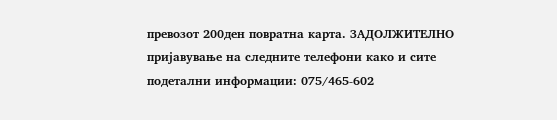превозот 200ден повратна карта. ЗАДОЛЖИТЕЛНО пријавување на следните телефони како и сите подетални информации: 075/465-602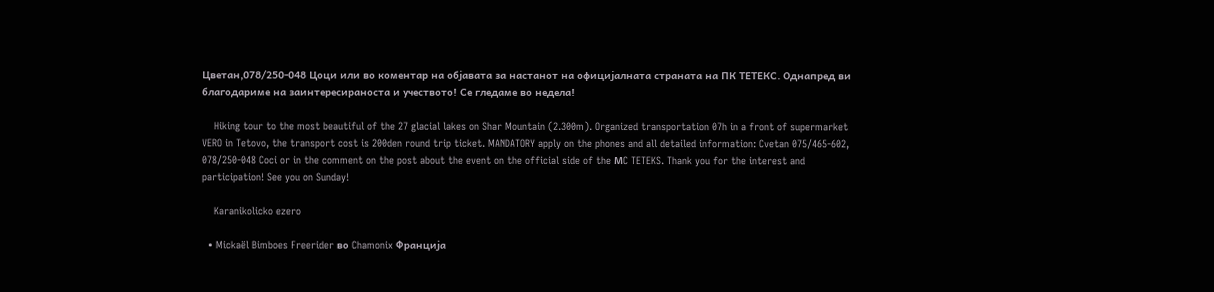Цветан,078/250-048 Цоци или во коментар на објавата за настанот на официјалната страната на ПК ТЕТЕКС. Однапред ви благодариме на заинтересираноста и учеството! Се гледаме во недела!

    Hiking tour to the most beautiful of the 27 glacial lakes on Shar Mountain (2.300m). Organized transportation 07h in a front of supermarket VERO in Tetovo, the transport cost is 200den round trip ticket. MANDATORY apply on the phones and all detailed information: Cvetan 075/465-602, 078/250-048 Coci or in the comment on the post about the event on the official side of the МC TETEKS. Thank you for the interest and participation! See you on Sunday!

    Karanikolicko ezero

  • Mickaël Bimboes Freerider во Chamonix Франција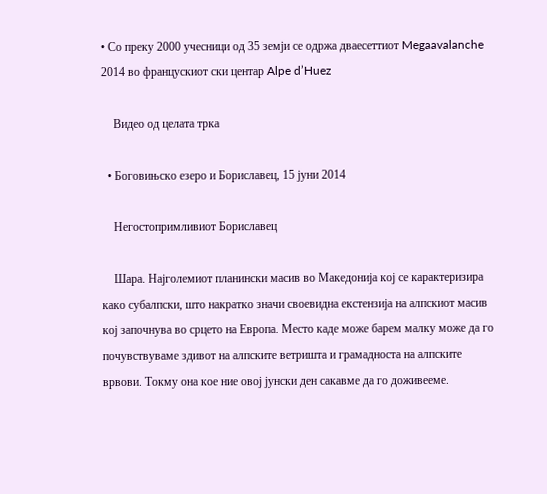• Со преку 2000 учесници од 35 земји се одржа дваесеттиот Megaavalanche 2014 во францускиот ски центар Alpe d’Huez

    Видео од целата трка

  • Боговињско езеро и Бориславец, 15 јуни 2014

    Негостопримливиот Бориславец

    Шара. Најголемиот планински масив во Македонија кој се карактеризира како субалпски, што накратко значи своевидна екстензија на алпскиот масив кој започнува во срцето на Европа. Место каде може барем малку може да го почувствуваме здивот на алпските ветришта и грамадноста на алпските врвови. Токму она кое ние овој јунски ден сакавме да го доживееме.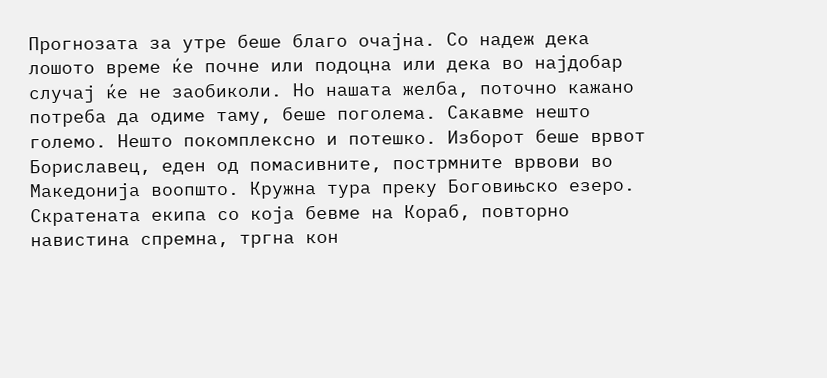Прогнозата за утре беше благо очајна. Со надеж дека лошото време ќе почне или подоцна или дека во најдобар случај ќе не заобиколи. Но нашата желба, поточно кажано потреба да одиме таму, беше поголема. Сакавме нешто големо. Нешто покомплексно и потешко. Изборот беше врвот Бориславец, еден од помасивните, пострмните врвови во Македонија воопшто. Кружна тура преку Боговињско езеро. Скратената екипа со која бевме на Кораб, повторно навистина спремна, тргна кон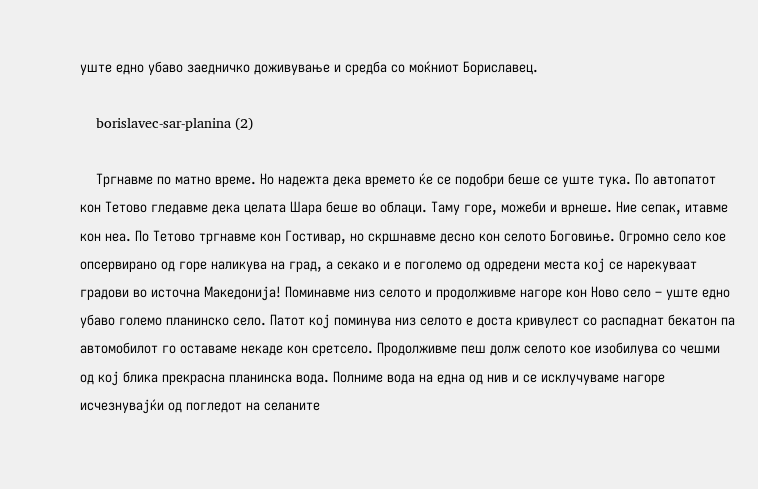уште едно убаво заедничко доживување и средба со моќниот Бориславец.

    borislavec-sar-planina (2)

    Тргнавме по матно време. Но надежта дека времето ќе се подобри беше се уште тука. По автопатот кон Тетово гледавме дека целата Шара беше во облаци. Таму горе, можеби и врнеше. Ние сепак, итавме кон неа. По Тетово тргнавме кон Гостивар, но скршнавме десно кон селото Боговиње. Огромно село кое опсервирано од горе наликува на град, а секако и е поголемо од одредени места кој се нарекуваат градови во источна Македонија! Поминавме низ селото и продолживме нагоре кон Ново село – уште едно убаво големо планинско село. Патот кој поминува низ селото е доста кривулест со распаднат бекатон па автомобилот го оставаме некаде кон сретсело. Продолживме пеш долж селото кое изобилува со чешми од кој блика прекрасна планинска вода. Полниме вода на една од нив и се исклучуваме нагоре исчезнувајќи од погледот на селаните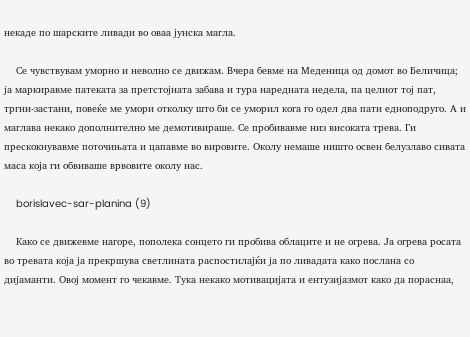некаде по шарските ливади во оваа јунска магла.

    Се чувствувам уморно и неволно се движам. Вчера бевме на Меденица од домот во Беличица; ја маркиравме патеката за претстојната забава и тура наредната недела, па целиот тој пат, тргни-застани, повеќе ме умори отколку што би се уморил кога го одел два пати едноподруго. А и маглава некако дополнително ме демотивираше. Се пробивавме низ високата трева. Ги прескокнувавме поточињата и цапавме во вировите. Околу немаше ништо освен белузлаво сивата маса која ги обвиваше врвовите околу нас.

    borislavec-sar-planina (9)

    Како се движевме нагоре, пополека сонцето ги пробива облаците и не огрева. Ја огрева росата во тревата која ја прекршува светлината распостилајќи ја по ливадата како послана со дијаманти. Овој момент го чекавме. Тука некако мотивацијата и ентузијазмот како да пораснаа,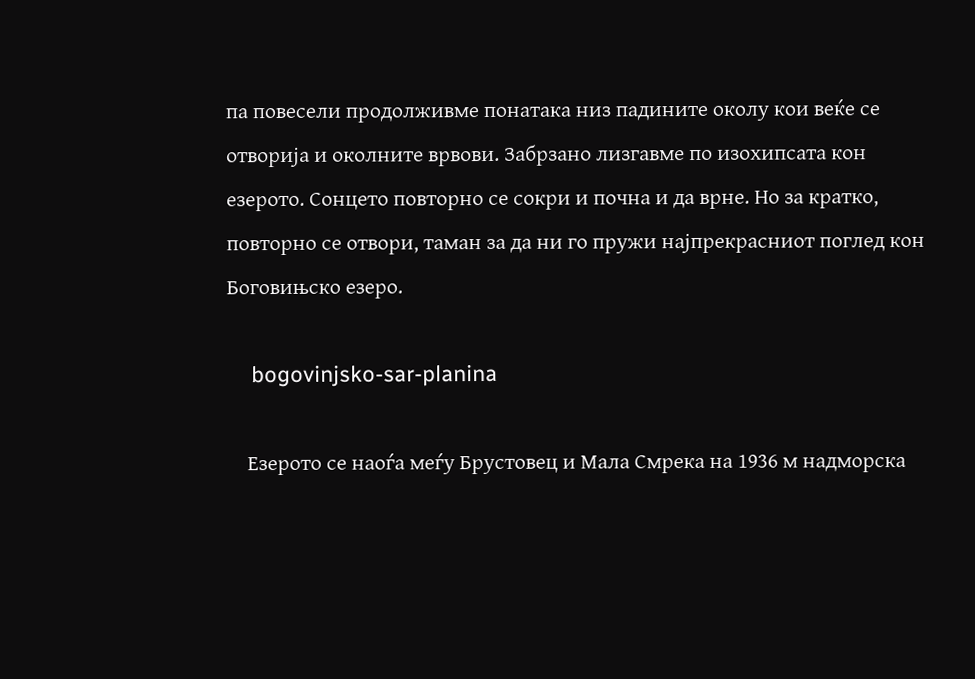па повесели продолживме понатака низ падините околу кои веќе се отворија и околните врвови. Забрзано лизгавме по изохипсата кон езерото. Сонцето повторно се сокри и почна и да врне. Но за кратко, повторно се отвори, таман за да ни го пружи најпрекрасниот поглед кон Боговињско езеро.

    bogovinjsko-sar-planina

    Езерото се наоѓа меѓу Брустовец и Мала Смрека на 1936 м надморска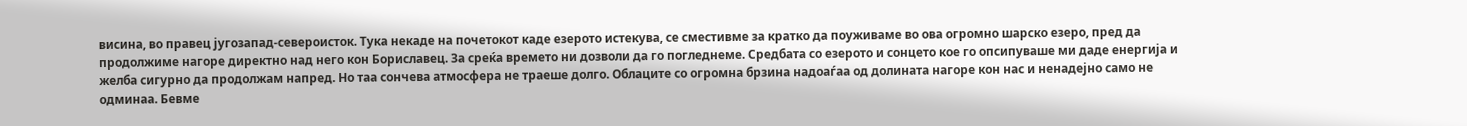висина, во правец југозапад-североисток. Тука некаде на почетокот каде езерото истекува, се сместивме за кратко да поуживаме во ова огромно шарско езеро, пред да продолжиме нагоре директно над него кон Бориславец. За среќа времето ни дозволи да го погледнеме. Средбата со езерото и сонцето кое го опсипуваше ми даде енергија и желба сигурно да продолжам напред. Но таа сончева атмосфера не траеше долго. Облаците со огромна брзина надоаѓаа од долината нагоре кон нас и ненадејно само не одминаа. Бевме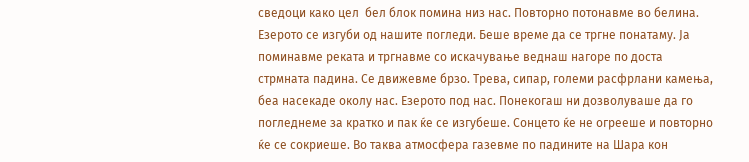сведоци како цел  бел блок помина низ нас. Повторно потонавме во белина. Езерото се изгуби од нашите погледи. Беше време да се тргне понатаму. Ја поминавме реката и тргнавме со искачување веднаш нагоре по доста стрмната падина. Се движевме брзо. Трева, сипар, големи расфрлани камења, беа насекаде околу нас. Езерото под нас. Понекогаш ни дозволуваше да го погледнеме за кратко и пак ќе се изгубеше. Сонцето ќе не огрееше и повторно ќе се сокриеше. Во таква атмосфера газевме по падините на Шара кон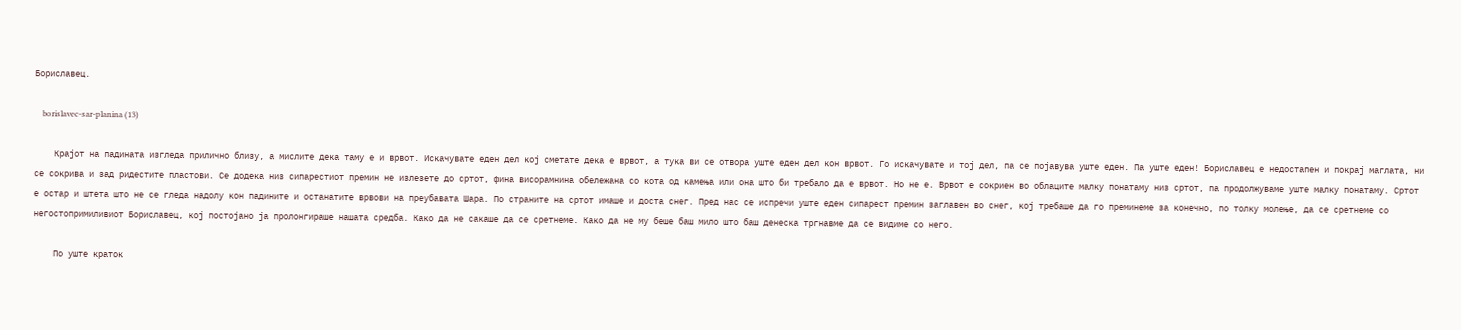Бориславец.

    borislavec-sar-planina (13)

    Крајот на падината изгледа прилично близу, а мислите дека таму е и врвот. Искачувате еден дел кој сметате дека е врвот, а тука ви се отвора уште еден дел кон врвот. Го искачувате и тој дел, па се појавува уште еден. Па уште еден! Бориславец е недостапен и покрај маглата, ни се сокрива и зад ридестите пластови. Се додека низ сипарестиот премин не излезете до сртот, фина висорамнина обележана со кота од камења или она што би требало да е врвот. Но не е. Врвот е сокриен во облаците малку понатаму низ сртот, па продолжуваме уште малку понатаму. Сртот е остар и штета што не се гледа надолу кон падините и останатите врвови на преубавата Шара. По страните на сртот имаше и доста снег. Пред нас се испречи уште еден сипарест премин заглавен во снег, кој требаше да го преминеме за конечно, по толку молење, да се сретнеме со негостопримиливиот Бориславец, кој постојано ја пролонгираше нашата средба. Како да не сакаше да се сретнеме. Како да не му беше баш мило што баш денеска тргнавме да се видиме со него.

    По уште краток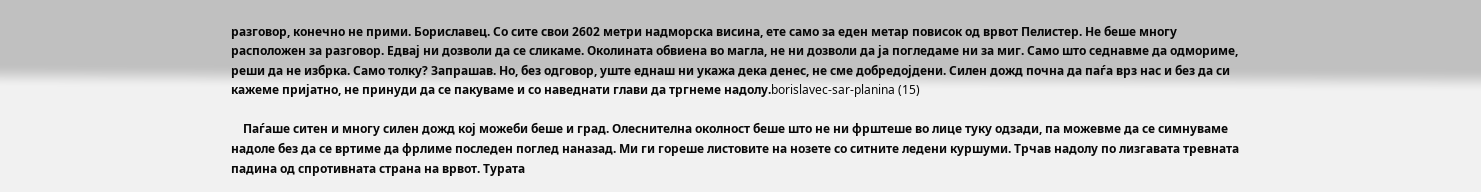разговор, конечно не прими. Бориславец. Со сите свои 2602 метри надморска висина, ете само за еден метар повисок од врвот Пелистер. Не беше многу расположен за разговор. Едвај ни дозволи да се сликаме. Околината обвиена во магла, не ни дозволи да ја погледаме ни за миг. Само што седнавме да одмориме, реши да не избрка. Само толку? Запрашав. Но, без одговор, уште еднаш ни укажа дека денес, не сме добредојдени. Силен дожд почна да паѓа врз нас и без да си кажеме пријатно, не принуди да се пакуваме и со наведнати глави да тргнеме надолу.borislavec-sar-planina (15)

    Паѓаше ситен и многу силен дожд кој можеби беше и град. Олеснителна околност беше што не ни фрштеше во лице туку одзади, па можевме да се симнуваме надоле без да се вртиме да фрлиме последен поглед наназад. Ми ги гореше листовите на нозете со ситните ледени куршуми. Трчав надолу по лизгавата тревната падина од спротивната страна на врвот. Турата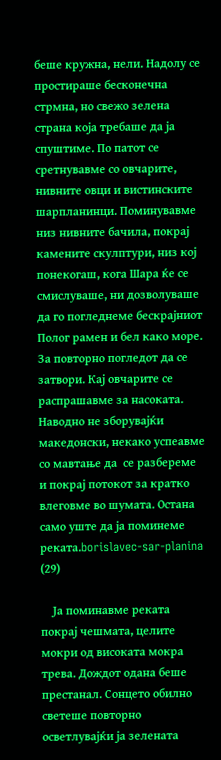беше кружна, нели. Надолу се простираше бесконечна стрмна, но свежо зелена страна која требаше да ја спуштиме. По патот се сретнувавме со овчарите, нивните овци и вистинските шарпланинци. Поминувавме низ нивните бачила, покрај камените скулптури, низ кој понекогаш, кога Шара ќе се смислуваше, ни дозволуваше да го погледнеме бескрајниот Полог рамен и бел како море. За повторно погледот да се затвори. Кај овчарите се распрашавме за насоката. Наводно не зборувајќи македонски, некако успеавме со мавтање да  се разбереме и покрај потокот за кратко влеговме во шумата. Остана само уште да ја поминеме реката.borislavec-sar-planina (29)

    Ја поминавме реката покрај чешмата, целите мокри од високата мокра трева. Дождот одана беше престанал. Сонцето обилно светеше повторно осветлувајќи ја зелената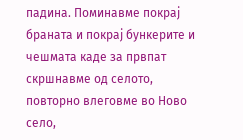падина. Поминавме покрај браната и покрај бункерите и чешмата каде за првпат скршнавме од селото, повторно влеговме во Ново село,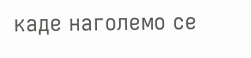каде наголемо се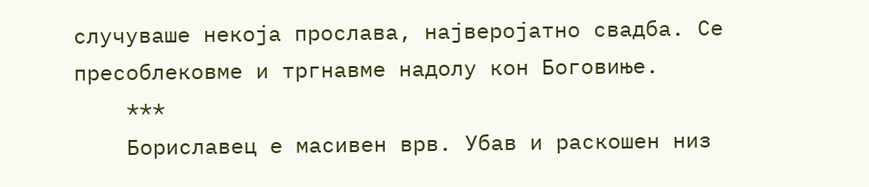случуваше некоја прослава, најверојатно свадба. Се пресоблековме и тргнавме надолу кон Боговиње.
    ***
    Бориславец е масивен врв. Убав и раскошен низ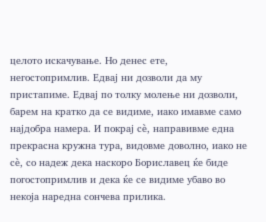целото искачување. Но денес ете, негостопримлив. Едвај ни дозволи да му пристапиме. Едвај по толку молење ни дозволи, барем на кратко да се видиме, иако имавме само најдобра намера. И покрај сè, направивме една прекрасна кружна тура, видовме доволно, иако не сè, со надеж дека наскоро Бориславец ќе биде погостопримлив и дека ќе се видиме убаво во некоја наредна сончева прилика.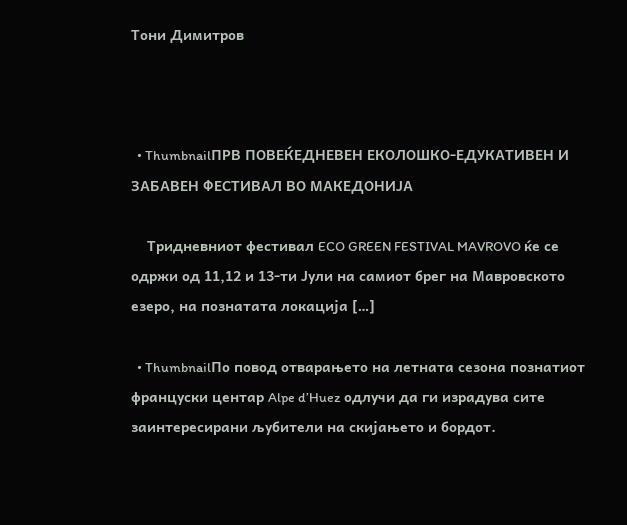Тони Димитров



  • ThumbnailПРВ ПОВЕЌЕДНЕВЕН ЕКОЛОШКО-ЕДУКАТИВЕН И ЗАБАВЕН ФЕСТИВАЛ ВО МАКЕДОНИЈА

    Тридневниот фестивал ECO GREEN FESTIVAL MAVROVO ќе се одржи од 11,12 и 13-ти Јули на самиот брег на Мавровското езеро, на познатата локација […]

  • ThumbnailПо повод отварањето на летната сезона познатиот француски центар Alpe d’Huez одлучи да ги израдува сите заинтересирани љубители на скијањето и бордот.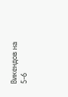Викендов на 5-6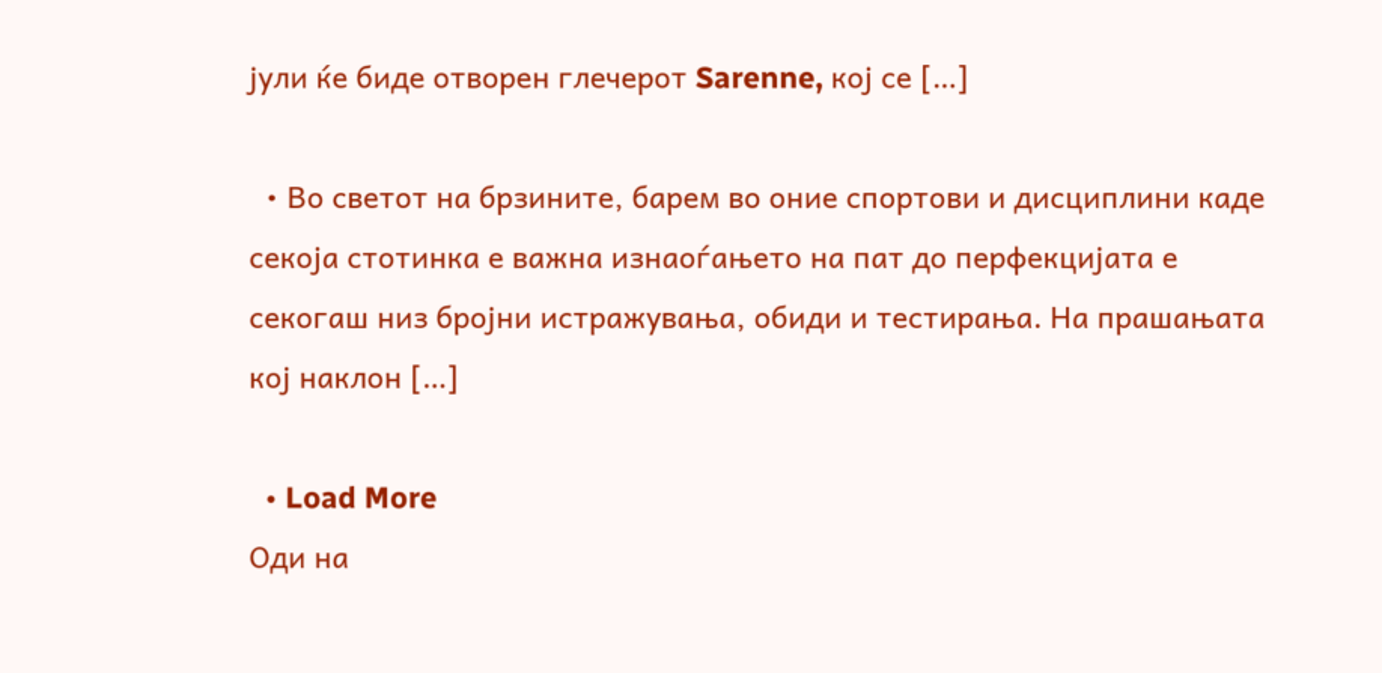јули ќе биде отворен глечерот Sarenne, кој се […]

  • Во светот на брзините, барем во оние спортови и дисциплини каде секоја стотинка е важна изнаоѓањето на пат до перфекцијата е секогаш низ бројни истражувања, обиди и тестирања. На прашањата кој наклон […]

  • Load More
Оди на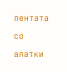лентата со алатки